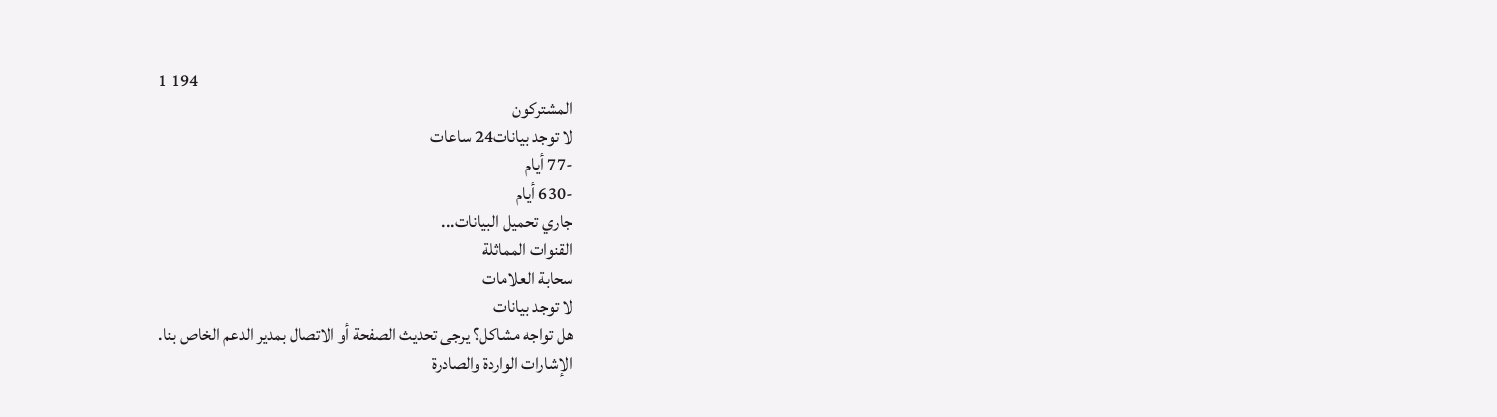1 194
المشتركون
لا توجد بيانات24 ساعات
-77 أيام
-630 أيام
جاري تحميل البيانات...
القنوات المماثلة
سحابة العلامات
لا توجد بيانات
هل تواجه مشاكل؟ يرجى تحديث الصفحة أو الاتصال بمدير الدعم الخاص بنا.
الإشارات الواردة والصادرة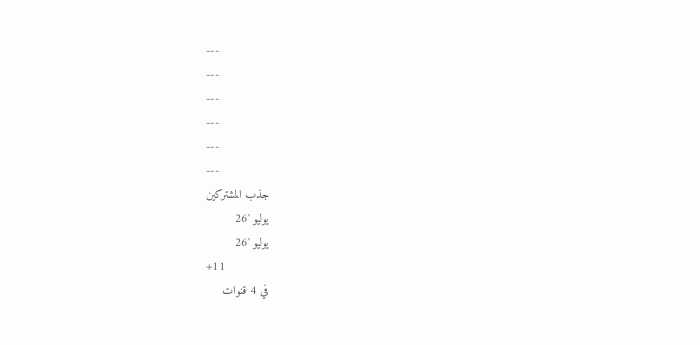---
---
---
---
---
---
جذب المشتركين
يوليو '26
يوليو '26
+11
في 4 قنوات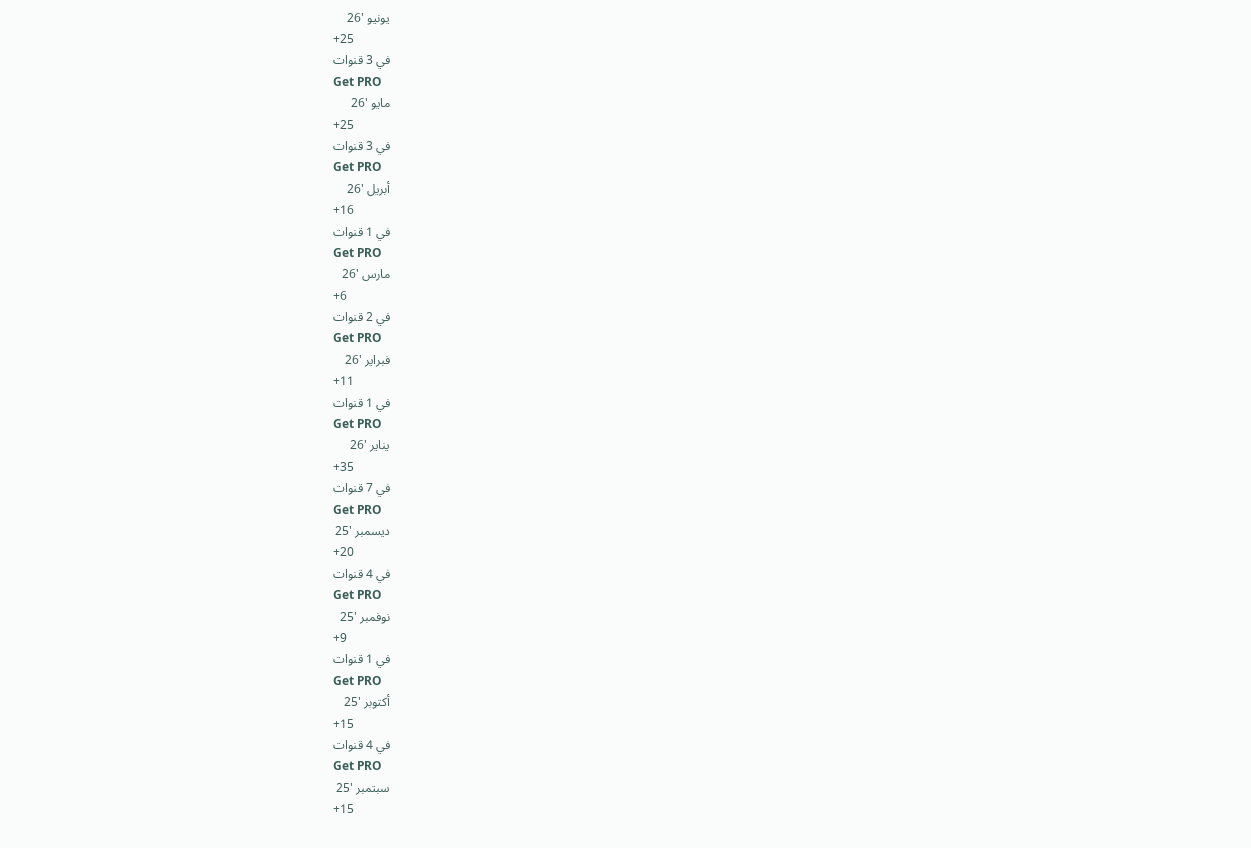يونيو '26
+25
في 3 قنوات
Get PRO
مايو '26
+25
في 3 قنوات
Get PRO
أبريل '26
+16
في 1 قنوات
Get PRO
مارس '26
+6
في 2 قنوات
Get PRO
فبراير '26
+11
في 1 قنوات
Get PRO
يناير '26
+35
في 7 قنوات
Get PRO
ديسمبر '25
+20
في 4 قنوات
Get PRO
نوفمبر '25
+9
في 1 قنوات
Get PRO
أكتوبر '25
+15
في 4 قنوات
Get PRO
سبتمبر '25
+15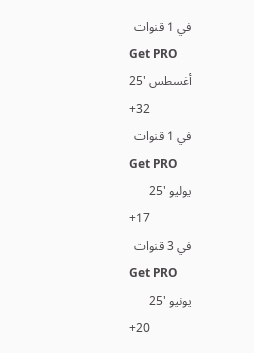في 1 قنوات
Get PRO
أغسطس '25
+32
في 1 قنوات
Get PRO
يوليو '25
+17
في 3 قنوات
Get PRO
يونيو '25
+20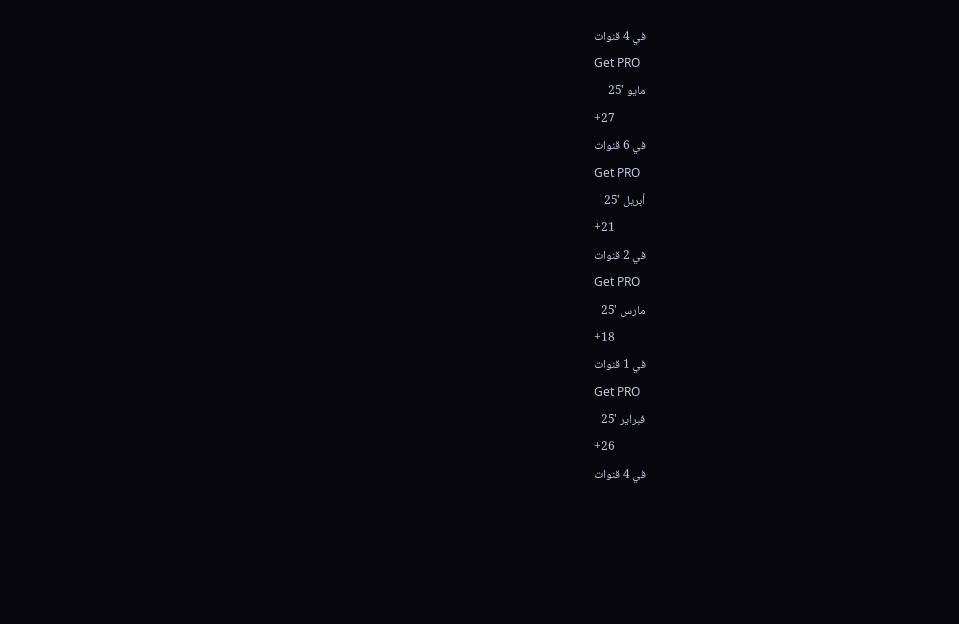في 4 قنوات
Get PRO
مايو '25
+27
في 6 قنوات
Get PRO
أبريل '25
+21
في 2 قنوات
Get PRO
مارس '25
+18
في 1 قنوات
Get PRO
فبراير '25
+26
في 4 قنوات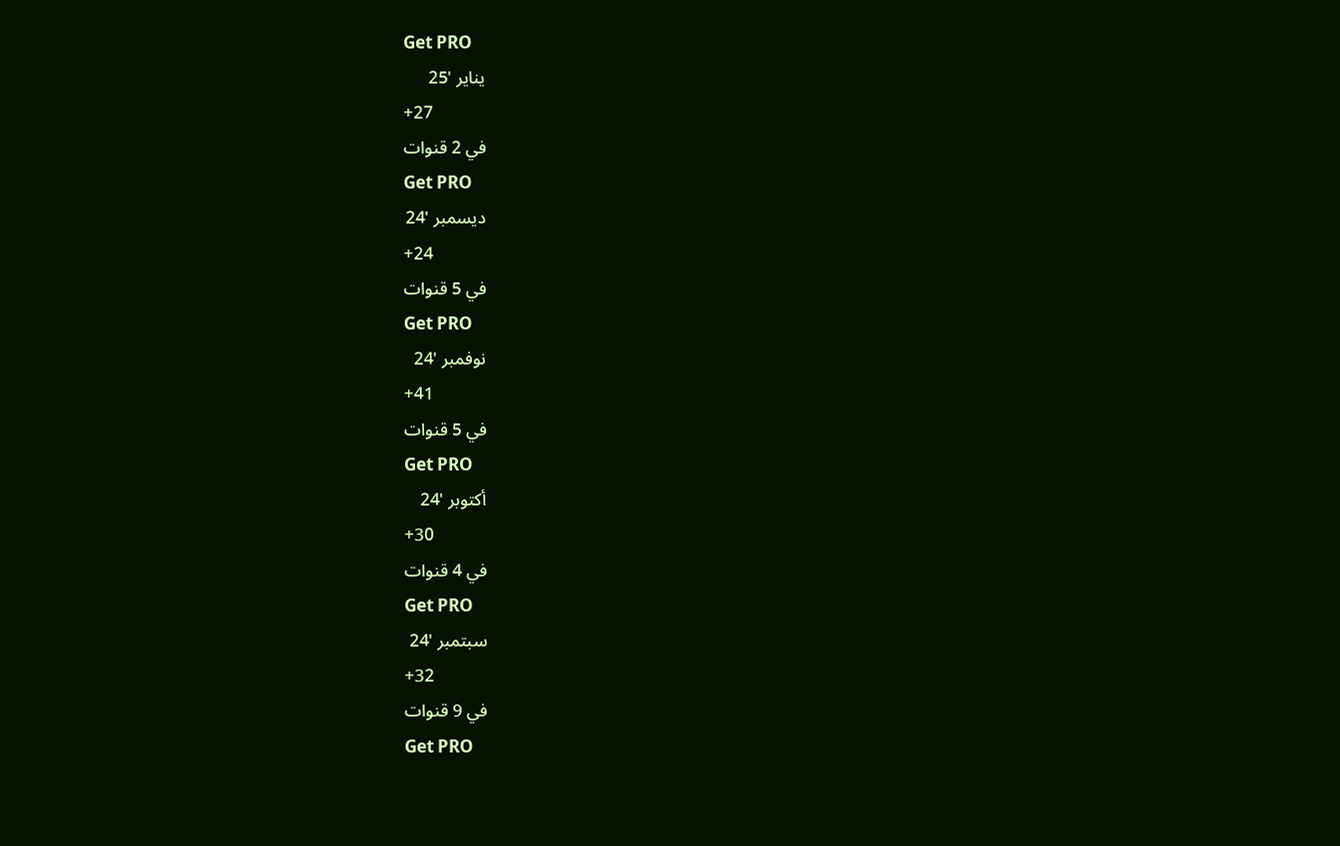Get PRO
يناير '25
+27
في 2 قنوات
Get PRO
ديسمبر '24
+24
في 5 قنوات
Get PRO
نوفمبر '24
+41
في 5 قنوات
Get PRO
أكتوبر '24
+30
في 4 قنوات
Get PRO
سبتمبر '24
+32
في 9 قنوات
Get PRO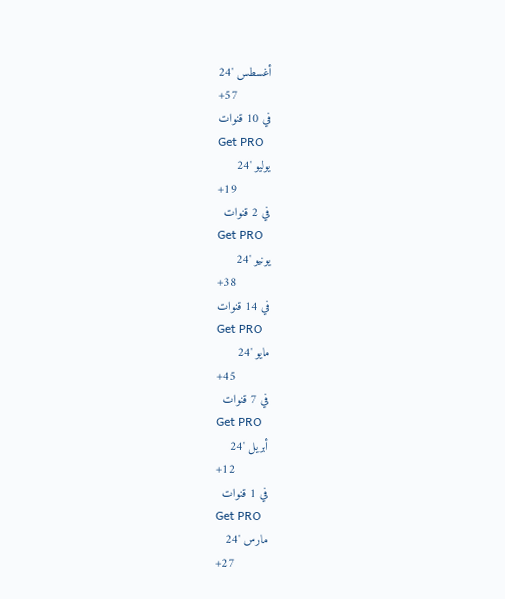أغسطس '24
+57
في 10 قنوات
Get PRO
يوليو '24
+19
في 2 قنوات
Get PRO
يونيو '24
+38
في 14 قنوات
Get PRO
مايو '24
+45
في 7 قنوات
Get PRO
أبريل '24
+12
في 1 قنوات
Get PRO
مارس '24
+27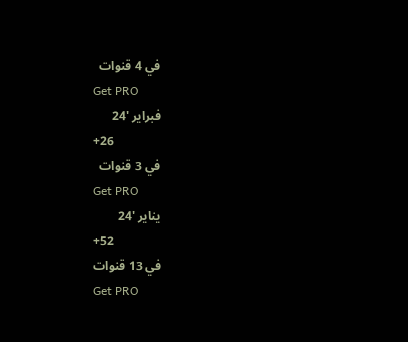في 4 قنوات
Get PRO
فبراير '24
+26
في 3 قنوات
Get PRO
يناير '24
+52
في 13 قنوات
Get PRO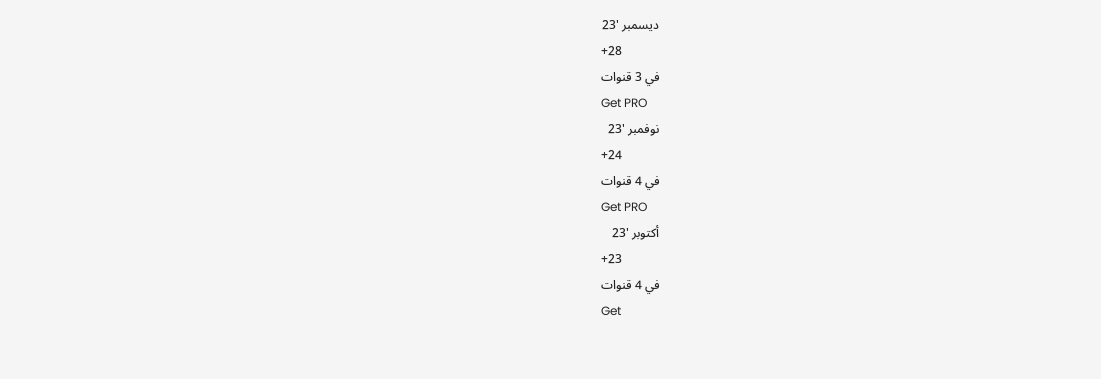ديسمبر '23
+28
في 3 قنوات
Get PRO
نوفمبر '23
+24
في 4 قنوات
Get PRO
أكتوبر '23
+23
في 4 قنوات
Get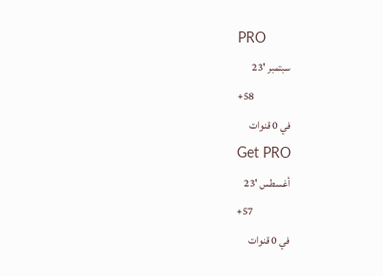PRO
سبتمبر '23
+58
في 0 قنوات
Get PRO
أغسطس '23
+57
في 0 قنوات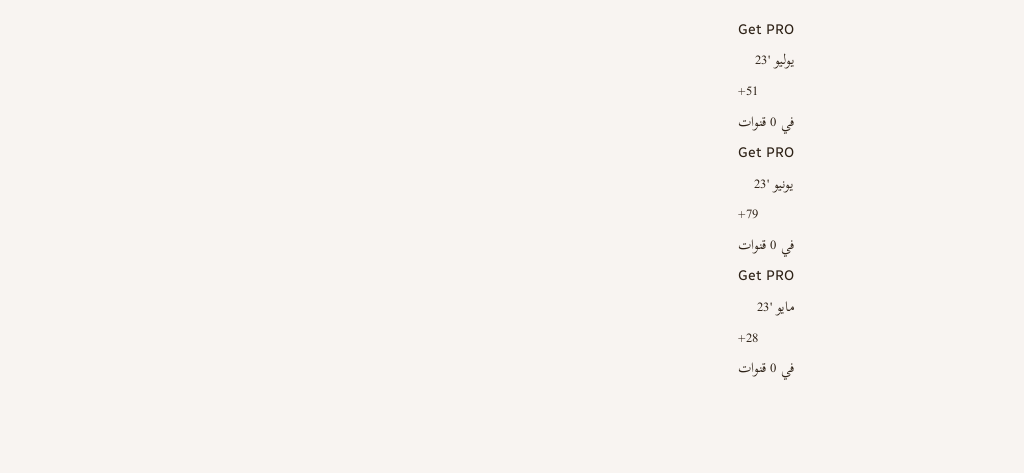Get PRO
يوليو '23
+51
في 0 قنوات
Get PRO
يونيو '23
+79
في 0 قنوات
Get PRO
مايو '23
+28
في 0 قنوات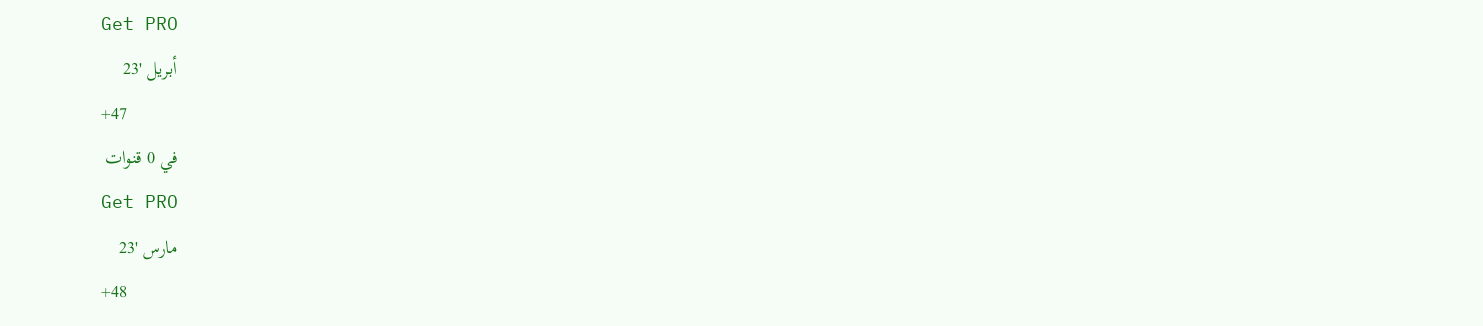Get PRO
أبريل '23
+47
في 0 قنوات
Get PRO
مارس '23
+48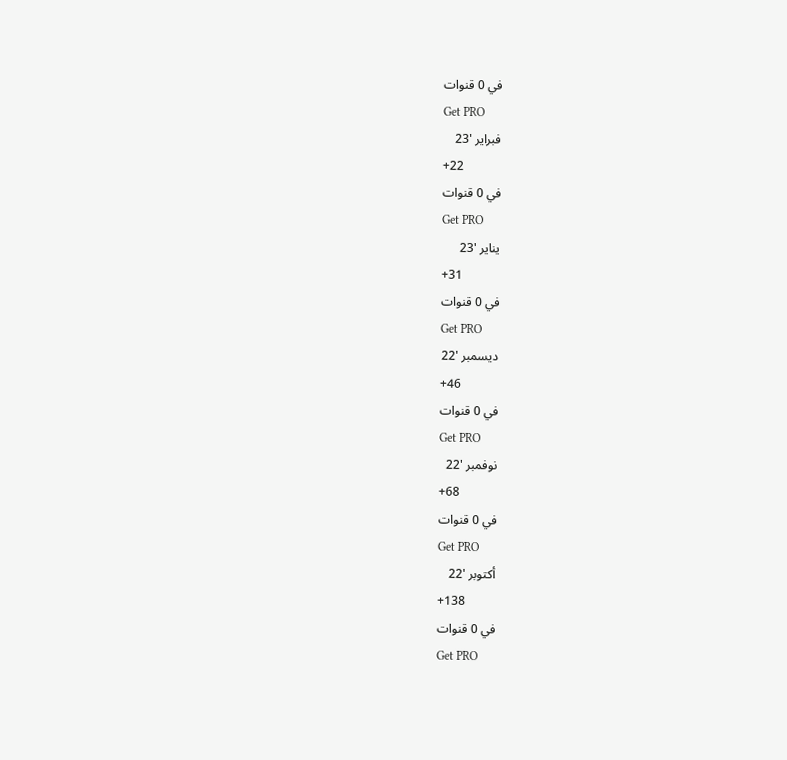في 0 قنوات
Get PRO
فبراير '23
+22
في 0 قنوات
Get PRO
يناير '23
+31
في 0 قنوات
Get PRO
ديسمبر '22
+46
في 0 قنوات
Get PRO
نوفمبر '22
+68
في 0 قنوات
Get PRO
أكتوبر '22
+138
في 0 قنوات
Get PRO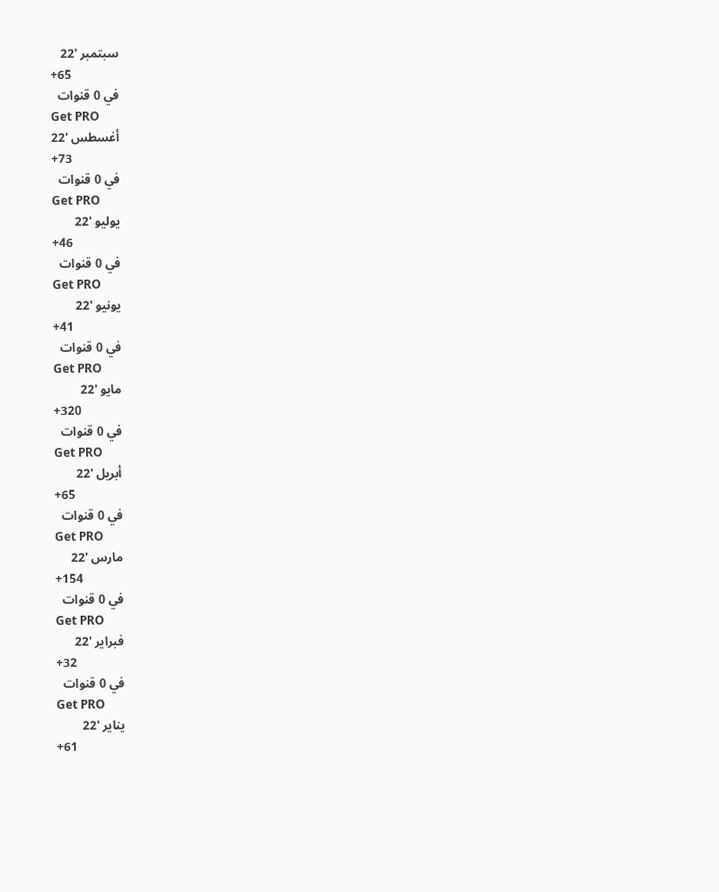سبتمبر '22
+65
في 0 قنوات
Get PRO
أغسطس '22
+73
في 0 قنوات
Get PRO
يوليو '22
+46
في 0 قنوات
Get PRO
يونيو '22
+41
في 0 قنوات
Get PRO
مايو '22
+320
في 0 قنوات
Get PRO
أبريل '22
+65
في 0 قنوات
Get PRO
مارس '22
+154
في 0 قنوات
Get PRO
فبراير '22
+32
في 0 قنوات
Get PRO
يناير '22
+61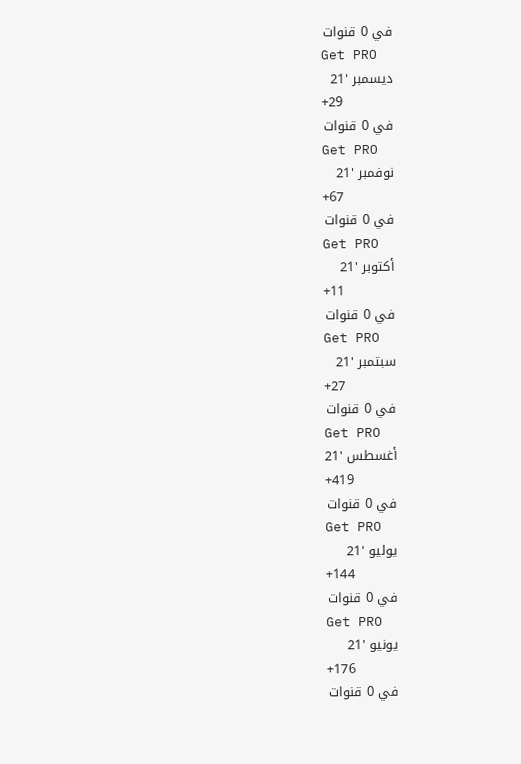في 0 قنوات
Get PRO
ديسمبر '21
+29
في 0 قنوات
Get PRO
نوفمبر '21
+67
في 0 قنوات
Get PRO
أكتوبر '21
+11
في 0 قنوات
Get PRO
سبتمبر '21
+27
في 0 قنوات
Get PRO
أغسطس '21
+419
في 0 قنوات
Get PRO
يوليو '21
+144
في 0 قنوات
Get PRO
يونيو '21
+176
في 0 قنوات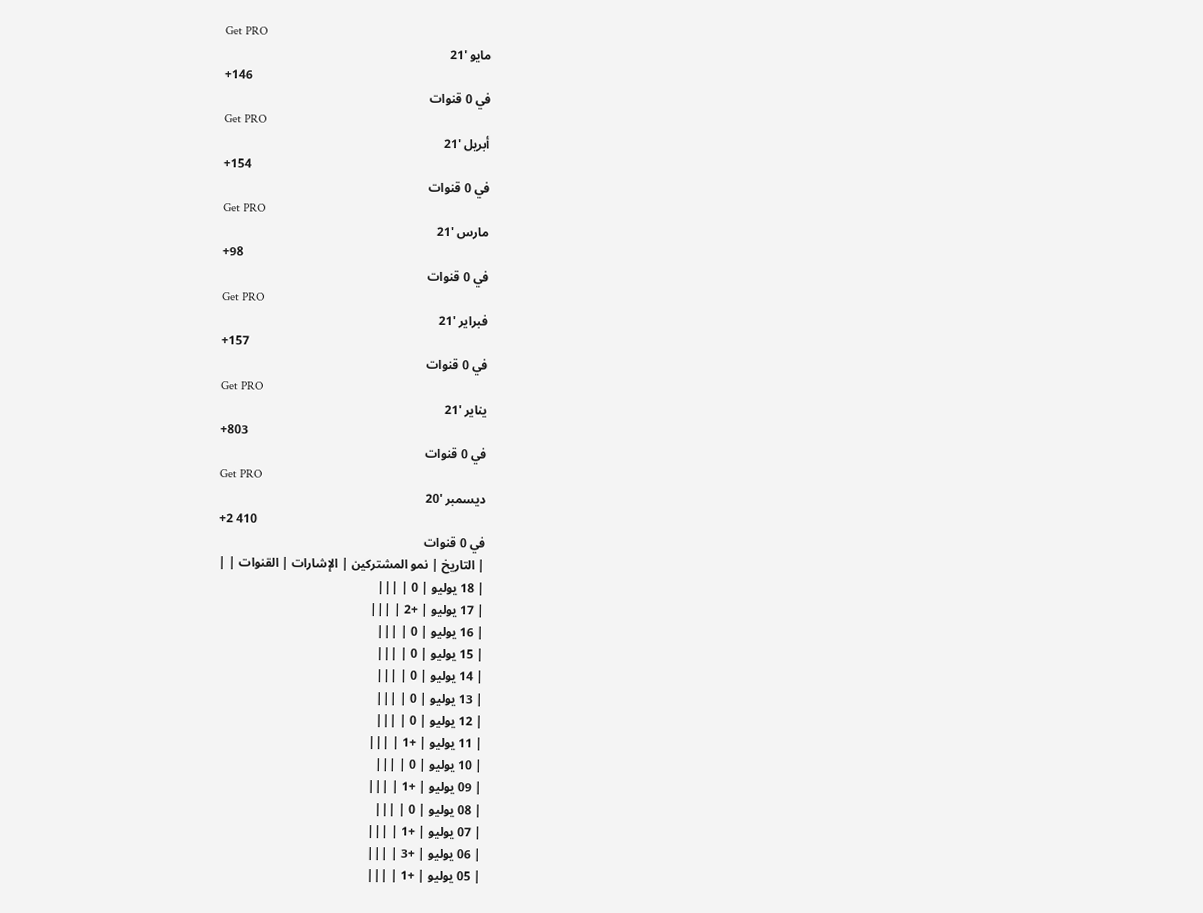Get PRO
مايو '21
+146
في 0 قنوات
Get PRO
أبريل '21
+154
في 0 قنوات
Get PRO
مارس '21
+98
في 0 قنوات
Get PRO
فبراير '21
+157
في 0 قنوات
Get PRO
يناير '21
+803
في 0 قنوات
Get PRO
ديسمبر '20
+2 410
في 0 قنوات
| التاريخ | نمو المشتركين | الإشارات | القنوات | |
| 18 يوليو | 0 | |||
| 17 يوليو | +2 | |||
| 16 يوليو | 0 | |||
| 15 يوليو | 0 | |||
| 14 يوليو | 0 | |||
| 13 يوليو | 0 | |||
| 12 يوليو | 0 | |||
| 11 يوليو | +1 | |||
| 10 يوليو | 0 | |||
| 09 يوليو | +1 | |||
| 08 يوليو | 0 | |||
| 07 يوليو | +1 | |||
| 06 يوليو | +3 | |||
| 05 يوليو | +1 | |||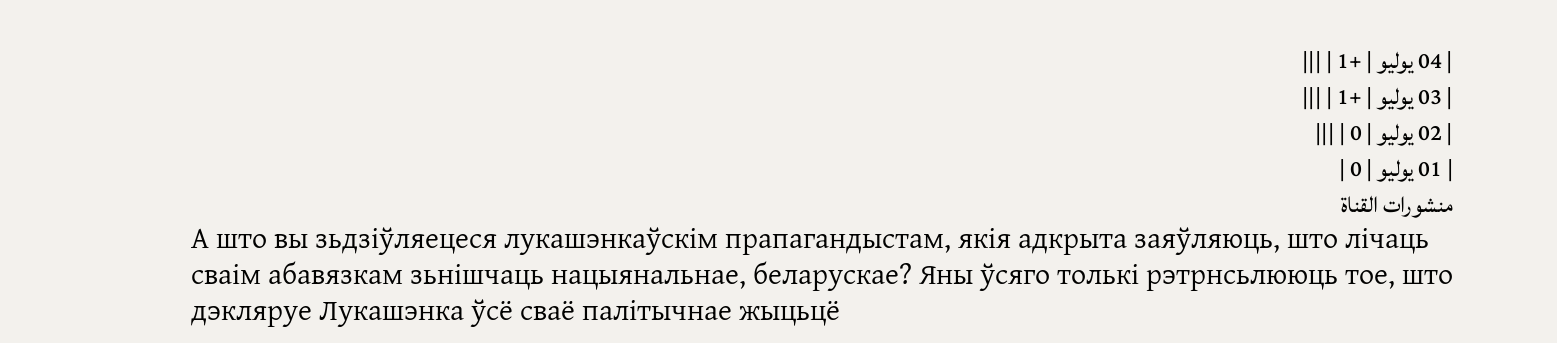| 04 يوليو | +1 | |||
| 03 يوليو | +1 | |||
| 02 يوليو | 0 | |||
| 01 يوليو | 0 |
منشورات القناة
А што вы зьдзіўляецеся лукашэнкаўскім прапагандыстам, якія адкрыта заяўляюць, што лічаць сваім абавязкам зьнішчаць нацыянальнае, беларускае? Яны ўсяго толькі рэтрнсьлююць тое, што дэкляруе Лукашэнка ўсё сваё палітычнае жыцьцё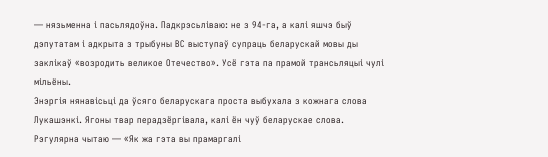— нязьменна і пасьлядоўна. Падкрэсьліваю: не з 94-га, а калі яшчэ быў дэпутатам і адкрыта з трыбуны ВС выступаў супраць беларускай мовы ды заклікаў «возродить великое Отечество». Усё гэта па прамой трансьляцыі чулі мільёны.
Энэргія нянавісьці да ўсяго беларускага проста выбухала з кожнага слова Лукашэнкі. Ягоны твар перадзёргівала, калі ён чуў беларускае слова.
Рэгулярна чытаю — «Як жа гэта вы прамаргалі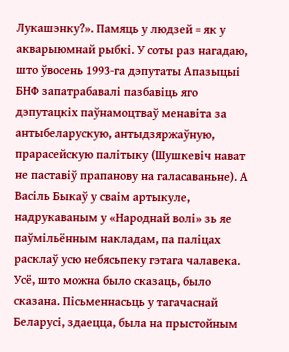Лукашэнку?». Памяць у людзей = як у акварыюмнай рыбкі. У соты раз нагадаю, што ўвосень 1993-га дэпутаты Апазыцыі БНФ запатрабавалі пазбавіць яго дэпутацкіх паўнамоцтваў менавіта за антыбеларускую, антыдзяржаўную, прарасейскую палітыку (Шушкевіч нават не паставіў прапанову на галасаваньне). А Васіль Быкаў у сваім артыкуле, надрукаваным у «Народнай волі» зь яе паўмільённым накладам, па паліцах расклаў усю небясьпеку гэтага чалавека.
Усё, што можна было сказаць, было сказана. Пісьменнасьць у тагачаснай Беларусі, здаецца, была на прыстойным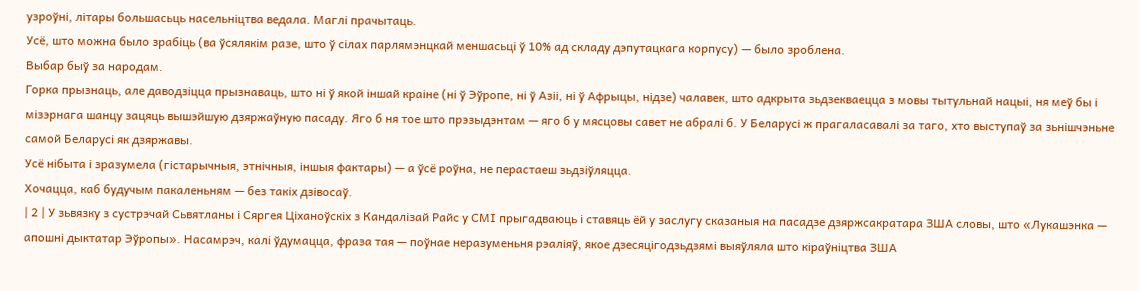узроўні, літары большасьць насельніцтва ведала. Маглі прачытаць.
Усё, што можна было зрабіць (ва ўсялякім разе, што ў сілах парлямэнцкай меншасьці ў 10% ад складу дэпутацкага корпусу) — было зроблена.
Выбар быў за народам.
Горка прызнаць, але даводзіцца прызнаваць, што ні ў якой іншай краіне (ні ў Эўропе, ні ў Азіі, ні ў Афрыцы, нідзе) чалавек, што адкрыта зьдзекваецца з мовы тытульнай нацыі, ня меў бы і мізэрнага шанцу зацяць вышэйшую дзяржаўную пасаду. Яго б ня тое што прэзыдэнтам — яго б у мясцовы савет не абралі б. У Беларусі ж прагаласавалі за таго, хто выступаў за зьнішчэньне самой Беларусі як дзяржавы.
Усё нібыта і зразумела (гістарычныя, этнічныя, іншыя фактары) — а ўсё роўна, не перастаеш зьдзіўляцца.
Хочацца, каб будучым пакаленьням — без такіх дзівосаў.
| 2 | У зьвязку з сустрэчай Сьвятланы і Сяргея Ціханоўскіх з Кандалізай Райс у СМІ прыгадваюць і ставяць ёй у заслугу сказаныя на пасадзе дзяржсакратара ЗША словы, што «Лукашэнка — апошні дыктатар Эўропы». Насамрэч, калі ўдумацца, фраза тая — поўнае неразуменьня рэаліяў, якое дзесяцігодзьдзямі выяўляла што кіраўніцтва ЗША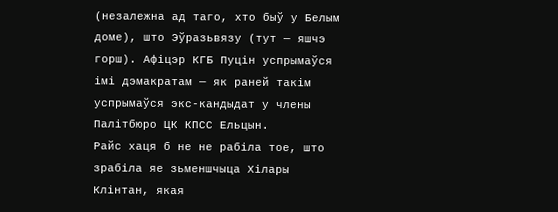(незалежна ад таго, хто быў у Белым доме), што Эўразьвязу (тут — яшчэ горш). Афіцэр КГБ Пуцін успрымаўся імі дэмакратам — як раней такім успрымаўся экс-кандыдат у члены Палітбюро ЦК КПСС Ельцын.
Райс хаця б не не рабіла тое, што зрабіла яе зьменшчыца Хілары Клінтан, якая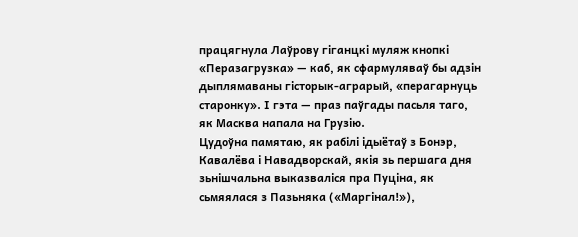працягнула Лаўрову гіганцкі муляж кнопкі «Перазагрузка» — каб, як сфармуляваў бы адзін дыплямаваны гісторык-аграрый, «перагарнуць старонку». І гэта — праз паўгады пасьля таго, як Масква напала на Грузію.
Цудоўна памятаю, як рабілі ідыётаў з Бонэр, Кавалёва і Навадворскай, якія зь першага дня зьнішчальна выказваліся пра Пуціна, як сьмяялася з Пазьняка («Маргінал!»),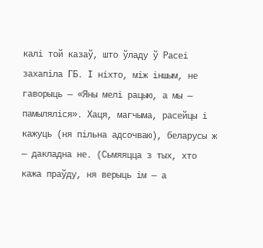калі той казаў, што ўладу ў Расеі захапіла ГБ. І ніхто, між іншым, не гаворыць — «Яны мелі рацыю, а мы — памыляліся». Хаця, магчыма, расейцы і кажуць (ня пільна адсочваю), беларусы ж — дакладна не. (Сьмяяцца з тых, хто кажа праўду, ня верыць ім — а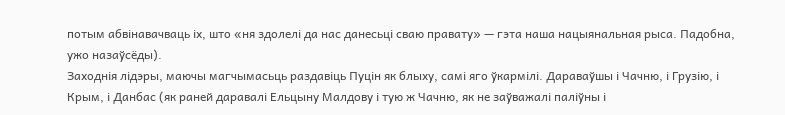потым абвінавачваць іх, што «ня здолелі да нас данесьці сваю правату» — гэта наша нацыянальная рыса. Падобна, ужо назаўсёды).
Заходнія лідэры, маючы магчымасьць раздавіць Пуцін як блыху, самі яго ўкармілі. Дараваўшы і Чачню, і Грузію, і Крым, і Данбас (як раней даравалі Ельцыну Малдову і тую ж Чачню, як не заўважалі паліўны і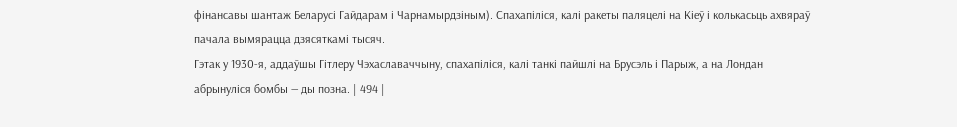фінансавы шантаж Беларусі Гайдарам і Чарнамырдзіным). Спахапіліся, калі ракеты паляцелі на Кіеў і колькасьць ахвяраў пачала вымярацца дзясяткамі тысяч.
Гэтак у 1930-я, аддаўшы Гітлеру Чэхаславаччыну, спахапіліся, калі танкі пайшлі на Брусэль і Парыж, а на Лондан абрынуліся бомбы — ды позна. | 494 |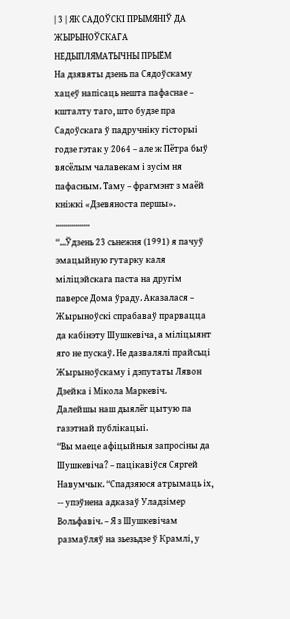| 3 | ЯК САДОЎСКІ ПРЫМЯНІЎ ДА ЖЫРЫНОЎСКАГА НЕДЫПЛЯМАТЫЧНЫ ПРЫЁМ
На дзявяты дзень па Сядоўскаму хацеў напісаць нешта пафаснае – кшталту таго, што будзе пра Садоўскага ў падручніку гісторыі годзе гэтак у 2064 – але ж Пётра быў вясёлым чалавекам і зусім ня пафасным. Таму – фрагмэнт з маёй кніжкі «Дзевяноста першы».
.................
“...Ўдзень 23 сьнежня (1991) я пачуў эмацыйную гутарку каля міліцэйскага паста на другім паверсе Дома ўраду. Аказалася – Жырыноўскі спрабаваў прарвацца да кабінэту Шушкевіча, а міліцыянт яго не пускаў. Не дазвалялі прайсьці Жырыноўскаму і дэпутаты Лявон Дзейка і Мікола Маркевіч.
Далейшы наш дыялёг цытую па газэтнай публікацыі.
“Вы маеце афіцыйныя запросіны да Шушкевіча? – пацікавіўся Сяргей Навумчык. “Спадзяюся атрымаць іх, -- упэўнена адказаў Уладзімер Вольфавіч. – Я з Шушкевічам размаўляў на зьезьдзе ў Крамлі, у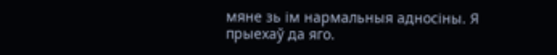мяне зь ім нармальныя адносіны. Я прыехаў да яго.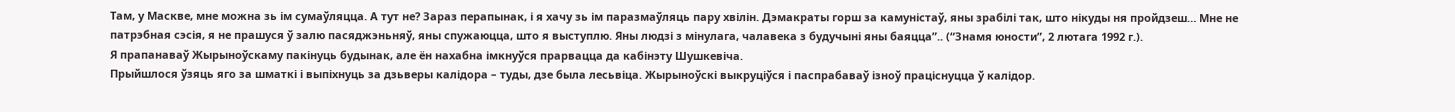Там, у Маскве, мне можна зь ім сумаўляцца. А тут не? Зараз перапынак, і я хачу зь ім паразмаўляць пару хвілін. Дэмакраты горш за камуністаў, яны зрабілі так, што нікуды ня пройдзеш… Мне не патрэбная сэсія, я не прашуся ў залю пасяджэньняў, яны спужаюцца, што я выступлю. Яны людзі з мінулага, чалавека з будучыні яны баяцца”.. (“Знамя юности”, 2 лютага 1992 г.).
Я прапанаваў Жырыноўскаму пакінуць будынак, але ён нахабна імкнуўся прарвацца да кабінэту Шушкевіча.
Прыйшлося ўзяць яго за шматкі і выпіхнуць за дзьверы калідора – туды, дзе была лесьвіца. Жырыноўскі выкруціўся і паспрабаваў ізноў праціснуцца ў калідор.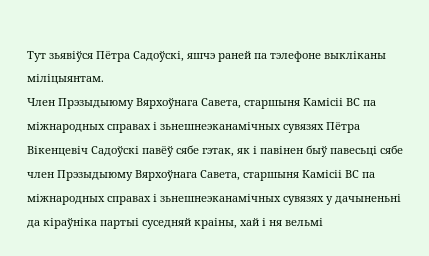Тут зьявіўся Пётра Садоўскі, яшчэ раней па тэлефоне выкліканы міліцыянтам.
Член Прэзыдыюму Вярхоўнага Савета, старшыня Камісіі ВС па міжнародных справах і зьнешнеэканамічных сувязях Пётра Вікенцевіч Садоўскі павёў сябе гэтак, як і павінен быў павесьці сябе член Прэзыдыюму Вярхоўнага Савета, старшыня Камісіі ВС па міжнародных справах і зьнешнеэканамічных сувязях у дачыненьні да кіраўніка партыі суседняй краіны, хай і ня вельмі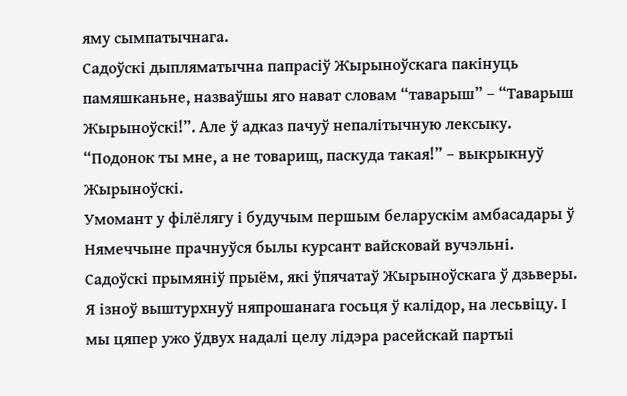яму сымпатычнага.
Садоўскі дыпляматычна папрасіў Жырыноўскага пакінуць памяшканьне, назваўшы яго нават словам “таварыш” – “Таварыш Жырыноўскі!”. Але ў адказ пачуў непалітычную лексыку.
“Подонок ты мне, а не товарищ, паскуда такая!” – выкрыкнуў Жырыноўскі.
Умомант у філёлягу і будучым першым беларускім амбасадары ў Нямеччыне прачнуўся былы курсант вайсковай вучэльні.
Садоўскі прымяніў прыём, які ўпячатаў Жырыноўскага ў дзьверы.
Я ізноў выштурхнуў няпрошанага госьця ў калідор, на лесьвіцу. І мы цяпер ужо ўдвух надалі целу лідэра расейскай партыі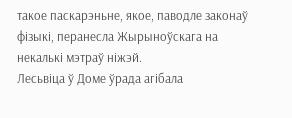такое паскарэньне, якое, паводле законаў фізыкі, перанесла Жырыноўскага на некалькі мэтраў ніжэй.
Лесьвіца ў Доме ўрада агібала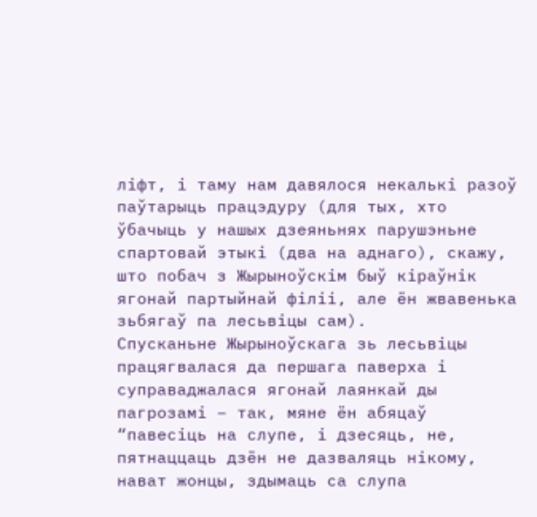ліфт, і таму нам давялося некалькі разоў паўтарыць працэдуру (для тых, хто ўбачыць у нашых дзеяньнях парушэньне спартовай этыкі (два на аднаго), скажу, што побач з Жырыноўскім быў кіраўнік ягонай партыйнай філіі, але ён жвавенька зьбягаў па лесьвіцы сам).
Спусканьне Жырыноўскага зь лесьвіцы працягвалася да першага паверха і суправаджалася ягонай лаянкай ды пагрозамі – так, мяне ён абяцаў “павесіць на слупе, і дзесяць, не, пятнаццаць дзён не дазваляць нікому, нават жонцы, здымаць са слупа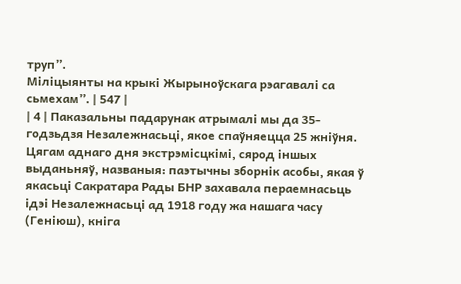труп”.
Міліцыянты на крыкі Жырыноўскага рэагавалі са сьмехам”. | 547 |
| 4 | Паказальны падарунак атрымалі мы да 35-годзьдзя Незалежнасьці, якое спаўняецца 25 жніўня.
Цягам аднаго дня экстрэмісцкімі, сярод іншых выданьняў, названыя: паэтычны зборнік асобы, якая ў якасьці Сакратара Рады БНР захавала пераемнасьць ідэі Незалежнасьці ад 1918 году жа нашага часу (Геніюш), кніга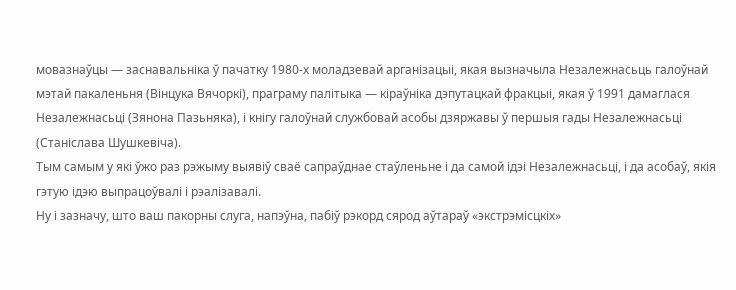мовазнаўцы — заснавальніка ў пачатку 1980-х моладзевай арганізацыі, якая вызначыла Незалежнасьць галоўнай мэтай пакаленьня (Вінцука Вячоркі), праграму палітыка — кіраўніка дэпутацкай фракцыі, якая ў 1991 дамаглася Незалежнасьці (Зянона Пазьняка), і кнігу галоўнай службовай асобы дзяржавы ў першыя гады Незалежнасьці (Станіслава Шушкевіча).
Тым самым у які ўжо раз рэжыму выявіў сваё сапраўднае стаўленьне і да самой ідэі Незалежнасьці, і да асобаў, якія гэтую ідэю выпрацоўвалі і рэалізавалі.
Ну і зазначу, што ваш пакорны слуга, напэўна, пабіў рэкорд сярод аўтараў «экстрэмісцкіх»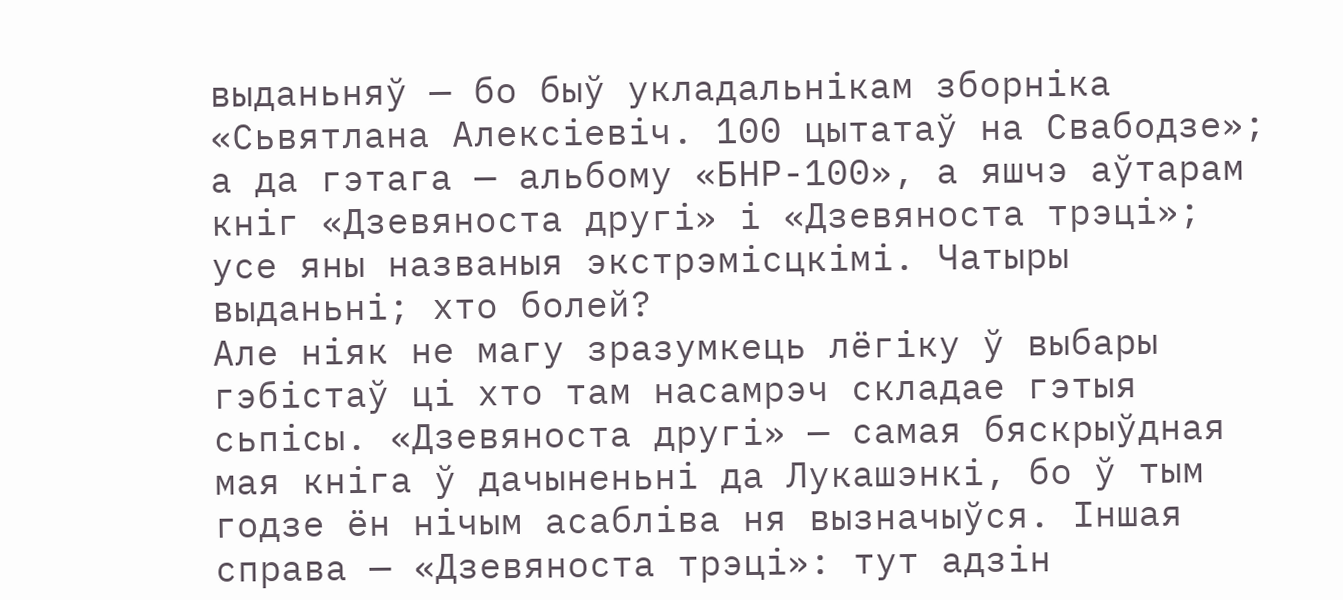выданьняў — бо быў укладальнікам зборніка «Сьвятлана Алексіевіч. 100 цытатаў на Свабодзе»; а да гэтага — альбому «БНР-100», а яшчэ аўтарам кніг «Дзевяноста другі» і «Дзевяноста трэці»; усе яны названыя экстрэмісцкімі. Чатыры выданьні; хто болей?
Але ніяк не магу зразумкець лёгіку ў выбары гэбістаў ці хто там насамрэч складае гэтыя сьпісы. «Дзевяноста другі» — самая бяскрыўдная мая кніга ў дачыненьні да Лукашэнкі, бо ў тым годзе ён нічым асабліва ня вызначыўся. Іншая справа — «Дзевяноста трэці»: тут адзін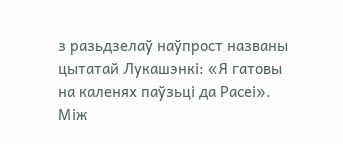з разьдзелаў наўпрост названы цытатай Лукашэнкі: «Я гатовы на каленях паўзьці да Расеі».
Між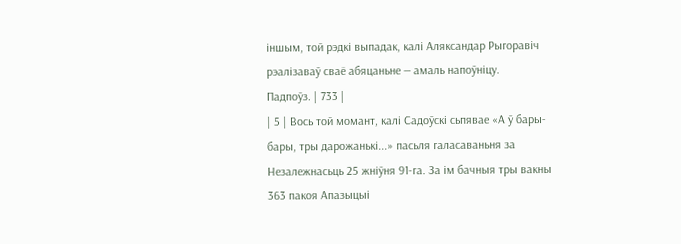іншым, той рэдкі выпадак, калі Аляксандар Рыгоравіч рэалізаваў сваё абяцаньне — амаль напоўніцу.
Падпоўз. | 733 |
| 5 | Вось той момант, калі Садоўскі сьпявае «А ў бары-бары, тры дарожанькі...» пасьля галасаваньня за Незалежнасьць 25 жніўня 91-га. За ім бачныя тры вакны 363 пакоя Апазыцыі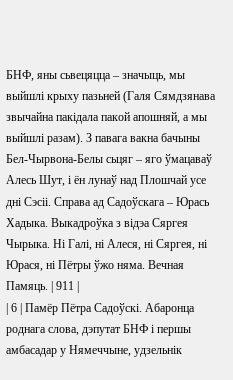БНФ, яны сьвецяцца – значыць, мы выйшлі крыху пазьней (Галя Сямдзянава звычайна пакідала пакой апошняй, а мы выйшлі разам). З павага вакна бачыны Бел-Чырвона-Белы сьцяг – яго ўмацаваў Алесь Шут, і ён лунаў над Плошчай усе дні Сэсіі. Справа ад Садоўскага – Юрась Хадыка. Выкадроўка з відэа Сяргея Чырыка. Ні Галі, ні Алеся, ні Сяргея, ні Юрася, ні Пётры ўжо няма. Вечная Памяць. | 911 |
| 6 | Памёр Пётра Садоўскі. Абаронца роднага слова, дэпутат БНФ і першы амбасадар у Нямеччыне, удзельнік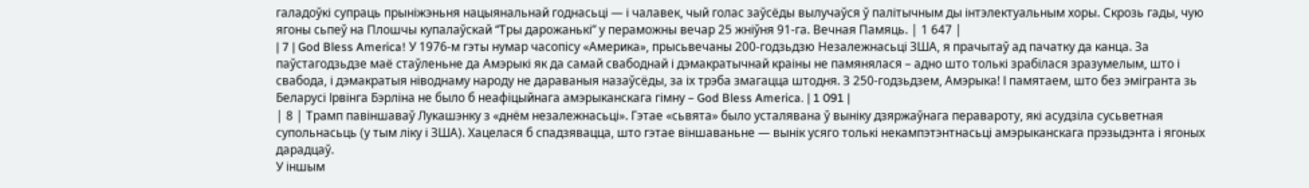галадоўкі супраць прыніжэньня нацыянальнай годнасьці — і чалавек, чый голас заўсёды вылучаўся ў палітычным ды інтэлектуальным хоры. Скрозь гады, чую ягоны сьпеў на Плошчы купалаўскай “Тры дарожанькі” у пераможны вечар 25 жніўня 91-га. Вечная Памяць. | 1 647 |
| 7 | God Bless America! У 1976-м гэты нумар часопісу «Америка», прысьвечаны 200-годзьдзю Незалежнасьці ЗША, я прачытаў ад пачатку да канца. За паўстагодзьдзе маё стаўленьне да Амэрыкі як да самай свабоднай і дэмакратычнай краіны не памянялася – адно што толькі зрабілася зразумелым, што і свабода, і дэмакратыя ніводнаму народу не дараваныя назаўсёды, за іх трэба змагацца штодня. З 250-годзьдзем, Амэрыка! І памятаем, што без эмігранта зь Беларусі Ірвінга Бэрліна не было б неафіцыйнага амэрыканскага гімну – God Bless America. | 1 091 |
| 8 | Трамп павіншаваў Лукашэнку з «днём незалежнасьці». Гэтае «сьвята» было усталявана ў выніку дзяржаўнага перавароту, які асудзіла сусьветная супольнасьць (у тым ліку і ЗША). Хацелася б спадзявацца, што гэтае віншаваньне — вынік усяго толькі некампэтэнтнасьці амэрыканскага прэзыдэнта і ягоных дарадцаў.
У іншым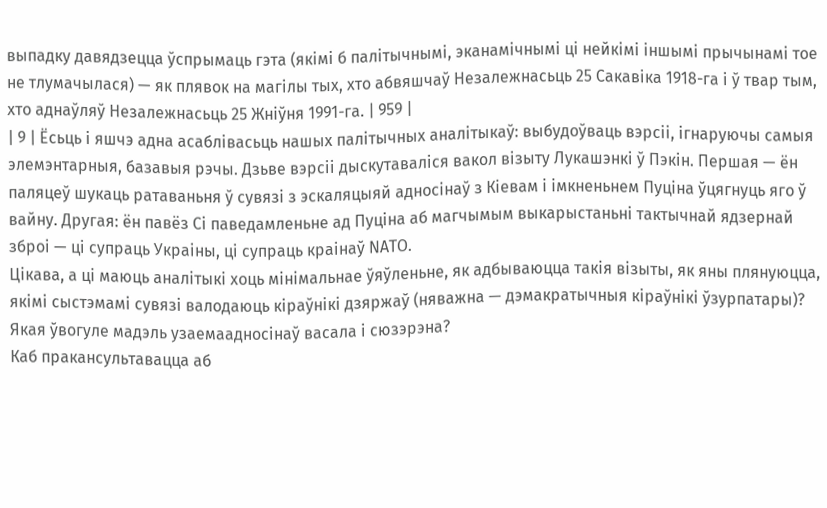выпадку давядзецца ўспрымаць гэта (якімі б палітычнымі, эканамічнымі ці нейкімі іншымі прычынамі тое не тлумачылася) — як плявок на магілы тых, хто абвяшчаў Незалежнасьць 25 Сакавіка 1918-га і ў твар тым, хто аднаўляў Незалежнасьць 25 Жніўня 1991-га. | 959 |
| 9 | Ёсьць і яшчэ адна асаблівасьць нашых палітычных аналітыкаў: выбудоўваць вэрсіі, ігнаруючы самыя элемэнтарныя, базавыя рэчы. Дзьве вэрсіі дыскутаваліся вакол візыту Лукашэнкі ў Пэкін. Першая — ён паляцеў шукаць ратаваньня ў сувязі з эскаляцыяй адносінаў з Кіевам і імкненьнем Пуціна ўцягнуць яго ў вайну. Другая: ён павёз Сі паведамленьне ад Пуціна аб магчымым выкарыстаньні тактычнай ядзернай зброі — ці супраць Украіны, ці супраць краінаў NATO.
Цікава, а ці маюць аналітыкі хоць мінімальнае ўяўленьне, як адбываюцца такія візыты, як яны плянуюцца, якімі сыстэмамі сувязі валодаюць кіраўнікі дзяржаў (няважна — дэмакратычныя кіраўнікі ўзурпатары)? Якая ўвогуле мадэль узаемаадносінаў васала і сюзэрэна?
Каб пракансультавацца аб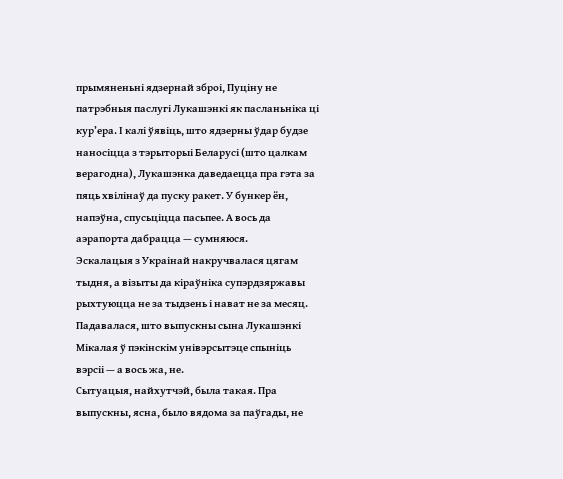прымяненьні ядзернай зброі, Пуціну не патрэбныя паслугі Лукашэнкі як пасланьніка ці кур’ера. І калі ўявіць, што ядзерны ўдар будзе наносіцца з тэрыторыі Беларусі (што цалкам верагодна), Лукашэнка даведаецца пра гэта за пяць хвілінаў да пуску ракет. У бункер ён, напэўна, спусьціцца пасьпее. А вось да аэрапорта дабрацца — сумняюся.
Эскалацыя з Украінай накручвалася цягам тыдня, а візыты да кіраўніка супэрдзяржавы рыхтуюцца не за тыдзень і нават не за месяц.
Падавалася, што выпускны сына Лукашэнкі Мікалая ў пэкінскім унівэрсытэце спыніць вэрсіі — а вось жа, не.
Сытуацыя, найхутчэй, была такая. Пра выпускны, ясна, было вядома за паўгады, не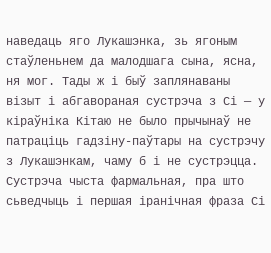наведаць яго Лукашэнка, зь ягоным стаўленьнем да малодшага сына, ясна, ня мог. Тады ж і быў заплянаваны візыт і абгавораная сустрэча з Сі — у кіраўніка Кітаю не было прычынаў не патраціць гадзіну-паўтары на сустрэчу з Лукашэнкам, чаму б і не сустрэцца. Сустрэча чыста фармальная, пра што сьведчыць і першая іранічная фраза Сі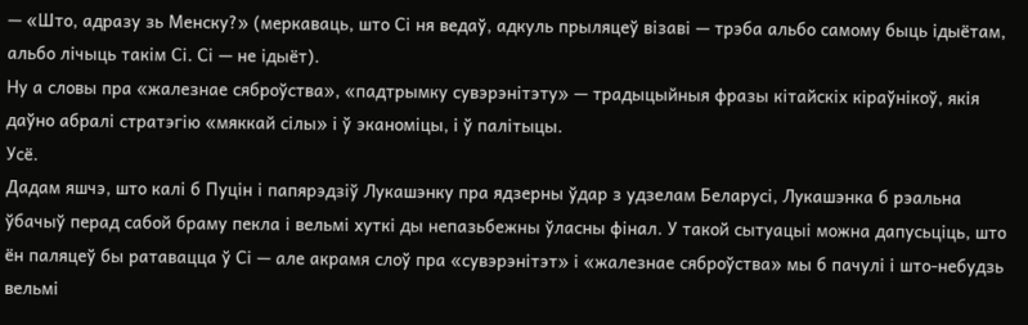— «Што, адразу зь Менску?» (меркаваць, што Сі ня ведаў, адкуль прыляцеў візаві — трэба альбо самому быць ідыётам, альбо лічыць такім Сі. Сі — не ідыёт).
Ну а словы пра «жалезнае сяброўства», «падтрымку сувэрэнітэту» — традыцыйныя фразы кітайскіх кіраўнікоў, якія даўно абралі стратэгію «мяккай сілы» і ў эканоміцы, і ў палітыцы.
Усё.
Дадам яшчэ, што калі б Пуцін і папярэдзіў Лукашэнку пра ядзерны ўдар з удзелам Беларусі, Лукашэнка б рэальна ўбачыў перад сабой браму пекла і вельмі хуткі ды непазьбежны ўласны фінал. У такой сытуацыі можна дапусьціць, што ён паляцеў бы ратавацца ў Сі — але акрамя слоў пра «сувэрэнітэт» і «жалезнае сяброўства» мы б пачулі і што-небудзь вельмі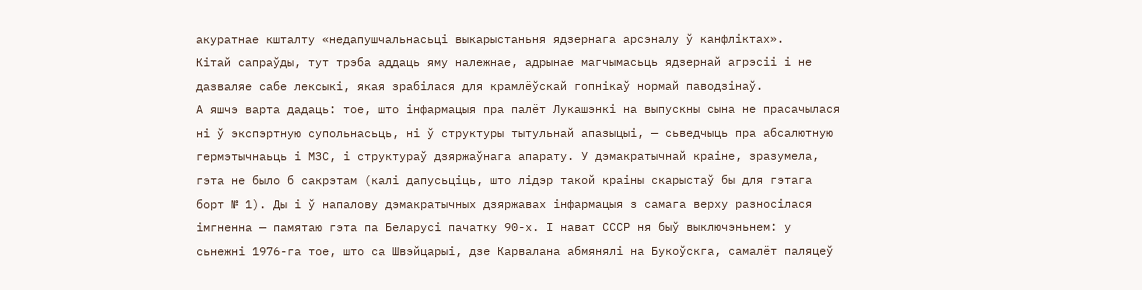акуратнае кшталту «недапушчальнасьці выкарыстаньня ядзернага арсэналу ў канфліктах».
Кітай сапраўды, тут трэба аддаць яму належнае, адрынае магчымасьць ядзернай агрэсіі і не дазваляе сабе лексыкі, якая зрабілася для крамлёўскай гопнікаў нормай паводзінаў.
А яшчэ варта дадаць: тое, што інфармацыя пра палёт Лукашэнкі на выпускны сына не прасачылася ні ў экспэртную супольнасьць, ні ў структуры тытульнай апазыцыі, — сьведчыць пра абсалютную гермэтычнаьць і МЗС, і структураў дзяржаўнага апарату. У дэмакратычнай краіне, зразумела, гэта не было б сакрэтам (калі дапусьціць, што лідэр такой краіны скарыстаў бы для гэтага борт № 1). Ды і ў напалову дэмакратычных дзяржавах інфармацыя з самага верху разносілася імгненна — памятаю гэта па Беларусі пачатку 90-х. І нават СССР ня быў выключэньнем: у сьнежні 1976-га тое, што са Швэйцарыі, дзе Карвалана абмянялі на Букоўскга, самалёт паляцеў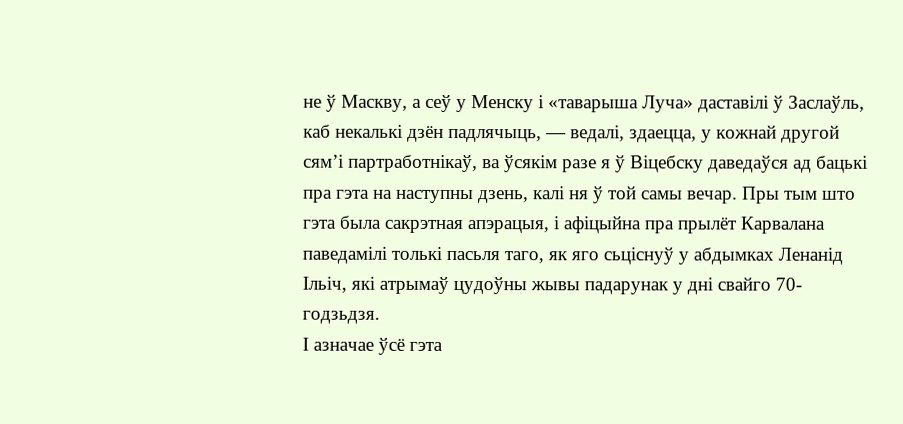не ў Маскву, а сеў у Менску і «таварыша Луча» даставілі ў Заслаўль, каб некалькі дзён падлячыць, — ведалі, здаецца, у кожнай другой сям’і партработнікаў, ва ўсякім разе я ў Віцебску даведаўся ад бацькі пра гэта на наступны дзень, калі ня ў той самы вечар. Пры тым што гэта была сакрэтная апэрацыя, і афіцыйна пра прылёт Карвалана паведамілі толькі пасьля таго, як яго сьціснуў у абдымках Ленанід Ільіч, які атрымаў цудоўны жывы падарунак у дні свайго 70-годзьдзя.
І азначае ўсё гэта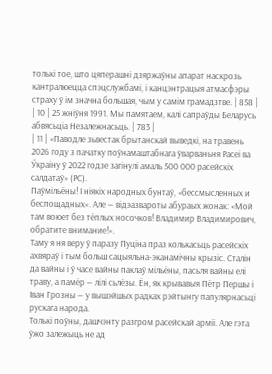толькі тое, што цяперашні дзяржаўны апарат наскрозь кантралюецца спэцслужбамі, і канцэнтрацыя атмасфэры страху ў ім значна большая, чым у самім грамадзтве. | 858 |
| 10 | 25 жніўня 1991. Мы памятаем, калі сапраўды Беларусь абвясьціа Незалежнасьць. | 783 |
| 11 | «Паводле зьвестак брытанскай выведкі, на травень 2026 году з пачатку поўнамаштабнага ўварваньня Расеі ва Ўкраіну ў 2022 годзе загінулі амаль 500 000 расейскіх салдатаў» (РС).
Паўмільёны! І ніякіх народных бунтаў, «бессмысленных и беспощадных». Але — відэазвароты абураых жонак: «Мой там воюет без тёплых носочков! Владимир Владимирович, обратите внимание!».
Таму я ня веру ў паразу Пуціна праз колькасьць расейскіх ахвяраў і тым больш сацыяльна-эканамічны крызіс. Сталін да вайны і ў часе вайны паклаў мільёны, пасьля вайны елі траву, а памёр — лілі сьлёзы. Ён, як крывавыя Пётр Першы і Іван Грозны — у вышэйшых радках рэйтынгу папулярнасьці рускага народа.
Толькі поўны, дашчэнту разгром расейскай арміі. Але гэта ўжо залежыць не ад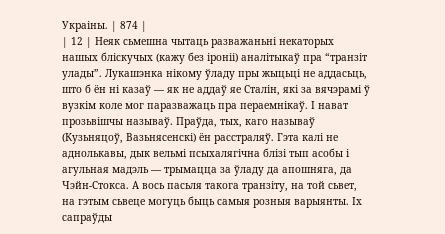Украіны. | 874 |
| 12 | Неяк сьмешна чытаць разважаньні некаторых нашых бліскучых (кажу без іроніі) аналітыкаў пра “транзіт улады”. Лукашэнка нікому ўладу пры жыцьці не аддасьць, што б ён ні казаў — як не аддаў яе Сталін, які за вячэрамі ў вузкім коле мог паразважаць пра пераемнікаў. І нават прозьвішчы называў. Праўда, тых, каго называў (Кузьняцоў, Вазьнясенскі) ён расстраляў. Гэта калі не аднолькавы, дык вельмі псыхалягічна блізі тып асобы і агульная мадэль — трымацца за ўладу да апошняга, да Чэйн-Стокса. А вось пасьля такога транзіту, на той сьвет, на гэтым сьвеце могуць быць самыя розныя варыянты. Іх сапраўды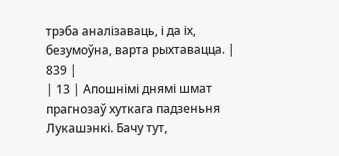трэба аналізаваць, і да іх, безумоўна, варта рыхтавацца. | 839 |
| 13 | Апошнімі днямі шмат прагнозаў хуткага падзеньня Лукашэнкі. Бачу тут,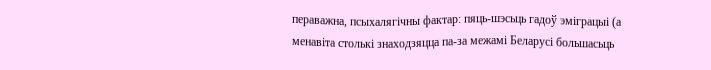пераважна, псыхалягічны фактар: пяць-шэсьць гадоў эміграцыі (а менавіта столькі знаходзяцца па-за межамі Беларусі большасьць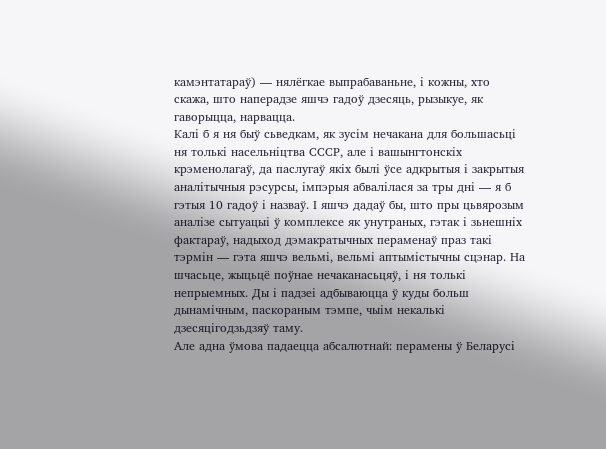камэнтатараў) — нялёгкае выпрабаваньне, і кожны, хто скажа, што наперадзе яшчэ гадоў дзесяць, рызыкуе, як гаворыцца, нарвацца.
Калі б я ня быў сьведкам, як зусім нечакана для большасьці ня толькі насельніцтва СССР, але і вашынгтонскіх крэменолагаў, да паслугаў якіх былі ўсе адкрытыя і закрытыя аналітычныя рэсурсы, імпэрыя абвалілася за тры дні — я б гэтыя 10 гадоў і назваў. І яшчэ дадаў бы, што пры цьвярозым аналізе сытуацыі ў комплексе як унутраных, гэтак і зьнешніх фактараў, надыход дэмакратычных пераменаў праз такі тэрмін — гэта яшчэ вельмі, вельмі аптымістычны сцэнар. На шчасьце, жыцьцё поўнае нечаканасьцяў, і ня толькі непрыемных. Ды і падзеі адбываюцца ў куды больш дынамічным, паскораным тэмпе, чыім некалькі дзесяцігодзьдзяў таму.
Але адна ўмова падаецца абсалютнай: перамены ў Беларусі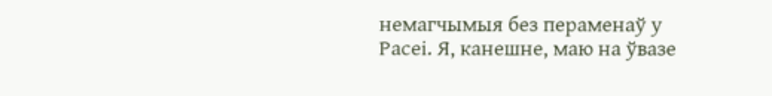немагчымыя без пераменаў у Расеі. Я, канешне, маю на ўвазе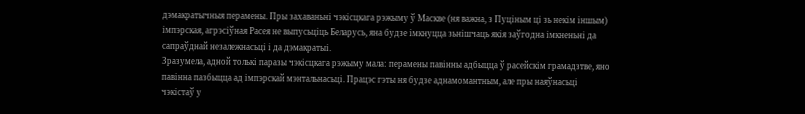дэмакратычныя перамены. Пры захаваньні чэкісцкага рэжыму ў Маскве (ня важна, з Пуціным ці зь некім іншым) імпэрская, агрэсіўная Расея не выпусьціць Беларусь, яна будзе імкнуцца зьнішчаць якія заўгодна імкненьні да сапраўднай незалежнасьці і да дэмакратыі.
Зразумела, адной толькі паразы чэкісцкага рэжыму мала: перамены павінны адбыцца ў расейскім грамадзтве, яно павінна пазбыцца ад імпэрскай мэнтальнасьці. Працэс гэты ня будзе аднамомантным, але пры наяўнасьці чэкістаў у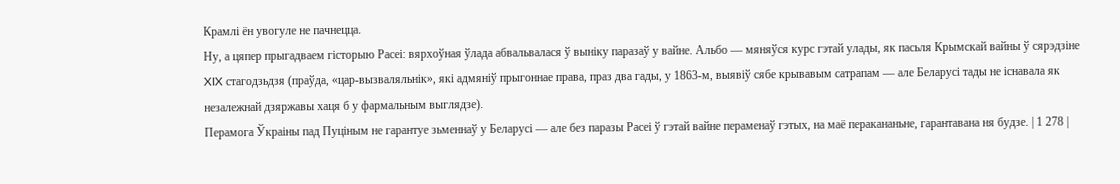Крамлі ён увогуле не пачнецца.
Ну, а цяпер прыгадваем гісторыю Расеі: вярхоўная ўлада абвальвалася ў выніку паразаў у вайне. Альбо — мяняўся курс гэтай улады, як пасьля Крымскай вайны ў сярэдзіне XIX стагодзьдзя (праўда, «цар-вызваляльнік», які адмяніў прыгоннае права, праз два гады, у 1863-м, выявіў сябе крывавым сатрапам — але Беларусі тады не існавала як незалежнай дзяржавы хаця б у фармальным выглядзе).
Перамога Ўкраіны пад Пуціным не гарантуе зьменнаў у Беларусі — але без паразы Расеі ў гэтай вайне пераменаў гэтых, на маё перакананьне, гарантавана ня будзе. | 1 278 |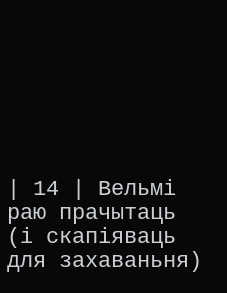| 14 | Вельмі раю прачытаць (і скапіяваць для захаваньня)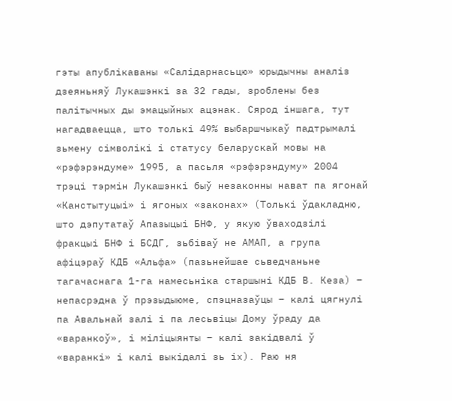гэты апублікаваны «Салідарнасьцю» юрыдычны аналіз дзеяньняў Лукашэнкі за 32 гады, зроблены без палітычных ды эмацыйных ацэнак. Сярод іншага, тут нагадваецца, што толькі 49% выбаршчыкаў падтрымалі зьмену сімволікі і статусу беларускай мовы на «рэфэрэндуме» 1995, а пасьля «рэфэрэндуму» 2004 трэці тэрмін Лукашэнкі быў незаконны нават па ягонай «Канстытуцыі» і ягоных «законах» (Толькі ўдакладню, што дэпутатаў Апазыцыі БНФ, у якую ўваходзілі фракцыі БНФ і БСДГ, зьбіваў не АМАП, а група афіцэраў КДБ «Альфа» (пазьнейшае сьведчаньне тагачаснага 1-га намесьніка старшыні КДБ В. Кеза) – непасрэдна ў прэзыдыюме, спэцназаўцы – калі цягнулі па Авальнай залі і па лесьвіцы Дому ўраду да «варанкоў», і міліцыянты – калі закідвалі ў «варанкі» і калі выкідалі зь іх). Раю ня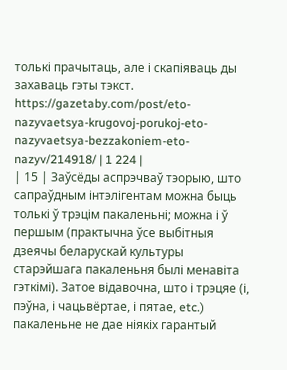толькі прачытаць, але і скапіяваць ды захаваць гэты тэкст. https://gazetaby.com/post/eto-nazyvaetsya-krugovoj-porukoj-eto-nazyvaetsya-bezzakoniem-eto-nazyv/214918/ | 1 224 |
| 15 | Заўсёды аспрэчваў тэорыю, што сапраўдным інтэлігентам можна быць толькі ў трэцім пакаленьні; можна і ў першым (практычна ўсе выбітныя дзеячы беларускай культуры старэйшага пакаленьня былі менавіта гэткімі). Затое відавочна, што і трэцяе (і, пэўна, і чацьвёртае, і пятае, etc.) пакаленьне не дае ніякіх гарантый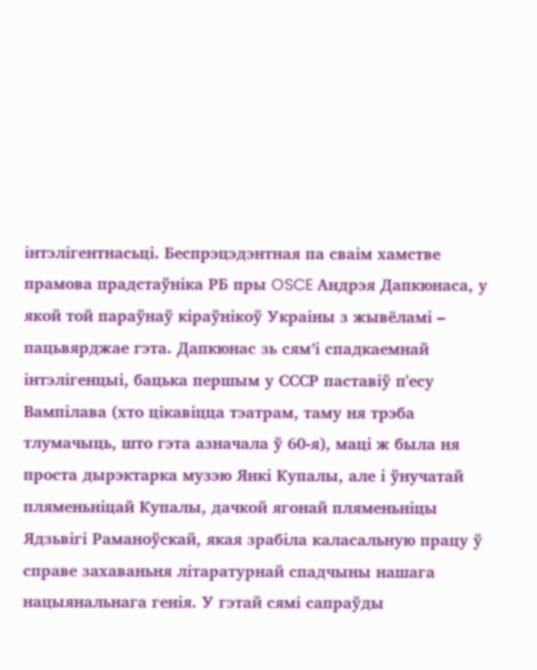інтэлігентнасьці. Беспрэцэдэнтная па сваім хамстве прамова прадстаўніка РБ пры OSCE Андрэя Дапкюнаса, у якой той параўнаў кіраўнікоў Украіны з жывёламі – пацьвярджае гэта. Дапкюнас зь сям’і спадкаемнай інтэлігенцыі, бацька першым у СССР паставіў п'есу Вампілава (хто цікавіцца тэатрам, таму ня трэба тлумачыць, што гэта азначала ў 60-я), маці ж была ня проста дырэктарка музэю Янкі Купалы, але і ўнучатай пляменьніцай Купалы, дачкой ягонай пляменьніцы Ядзьвігі Раманоўскай, якая зрабіла каласальную працу ў справе захаваньня літаратурнай спадчыны нашага нацыянальнага генія. У гэтай сямі сапраўды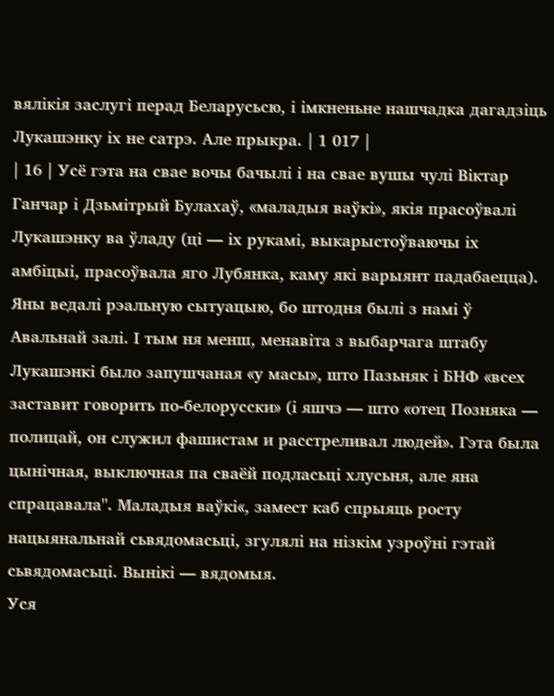вялікія заслугі перад Беларусьсю, і імкненьне нашчадка дагадзіць Лукашэнку іх не сатрэ. Але прыкра. | 1 017 |
| 16 | Усё гэта на свае вочы бачылі і на свае вушы чулі Віктар Ганчар і Дзьмітрый Булахаў, «маладыя ваўкі», якія прасоўвалі Лукашэнку ва ўладу (ці — іх рукамі, выкарыстоўваючы іх амбіцыі, прасоўвала яго Лубянка, каму які варыянт падабаецца). Яны ведалі рэальную сытуацыю, бо штодня былі з намі ў Авальнай залі. І тым ня менш, менавіта з выбарчага штабу Лукашэнкі было запушчаная «у масы», што Пазьняк і БНФ «всех заставит говорить по-белорусски» (і яшчэ — што «отец Позняка — полицай, он служил фашистам и расстреливал людей». Гэта была цынічная, выключная па сваёй подласьці хлусьня, але яна спрацавала". Маладыя ваўкі«, замест каб спрыяць росту нацыянальнай сьвядомасьці, згулялі на нізкім узроўні гэтай сьвядомасьці. Вынікі — вядомыя.
Уся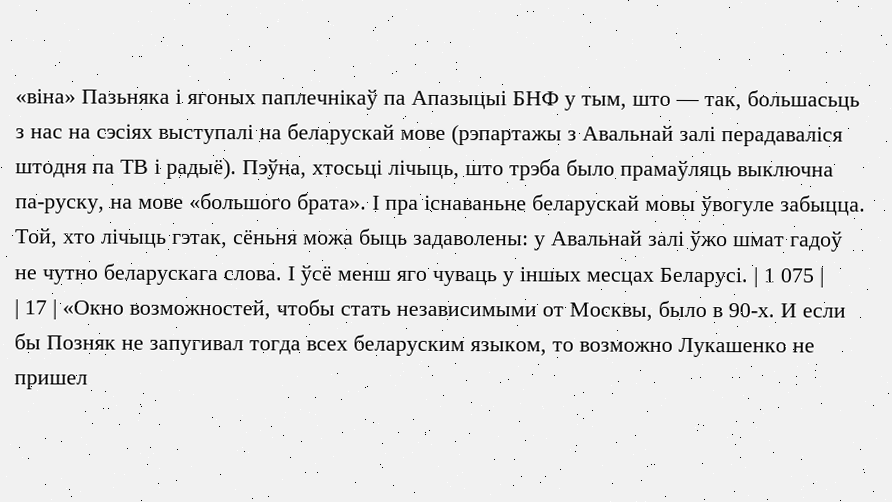«віна» Пазьняка і ягоных паплечнікаў па Апазыцыі БНФ у тым, што — так, большасьць з нас на сэсіях выступалі на беларускай мове (рэпартажы з Авальнай залі перадаваліся штодня па ТВ і радыё). Пэўна, хтосьці лічыць, што трэба было прамаўляць выключна па-руску, на мове «большого брата». І пра існаваньне беларускай мовы ўвогуле забыцца.
Той, хто лічыць гэтак, сёньня можа быць задаволены: у Авальнай залі ўжо шмат гадоў не чутно беларускага слова. І ўсё менш яго чуваць у іншых месцах Беларусі. | 1 075 |
| 17 | «Окно возможностей, чтобы стать независимыми от Москвы, было в 90-х. И если бы Позняк не запугивал тогда всех беларуским языком, то возможно Лукашенко не пришел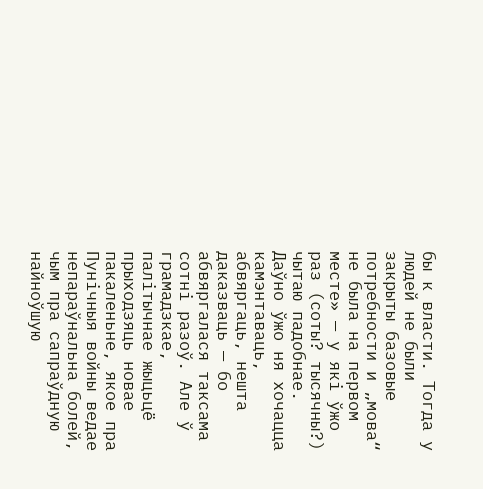бы к власти. Тогда у людей не были закрыты базовые потребности и „мова“ не была на первом месте» — у які ўжо раз (соты? тысячны?) чытаю падобнае.
Даўно ўжо ня хочацца камэнтаваць, абвяргаць, нешта даказваць — бо абвяргалася таксама сотні разоў. Але ў грамадзкае, палітычнае жыцьцё прыходзяць новае пакаленьне, якое пра Пунічныя войны ведае непараўнальна болей, чым пра сапраўдную найноўшую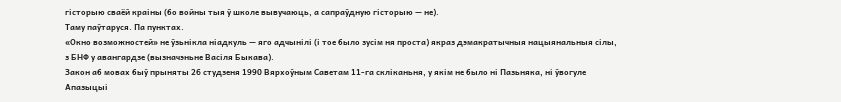гісторыю сваёй краіны (бо войны тыя ў школе вывучаюць, а сапраўдную гісторыю — не).
Таму паўтаруся. Па пунктах.
«Окно возможностей» не ўзьнікла ніадкуль — яго адчынілі (і тое было зусім ня проста) якраз дэмакратычныя нацыянальныя сілы, з БНФ у авангардзе (вызначэньне Васіля Быкава).
Закон аб мовах быў прыняты 26 студзеня 1990 Вярхоўным Саветам 11-га скліканьня, у якім не было ні Пазьняка, ні ўвогуле Апазыцыі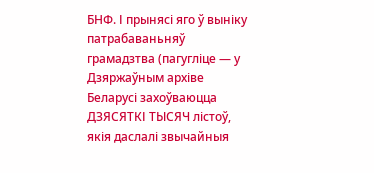БНФ. І прынясі яго ў выніку патрабаваньняў грамадзтва (пагугліце — у Дзяржаўным архіве Беларусі захоўваюцца ДЗЯСЯТКІ ТЫСЯЧ лістоў, якія даслалі звычайныя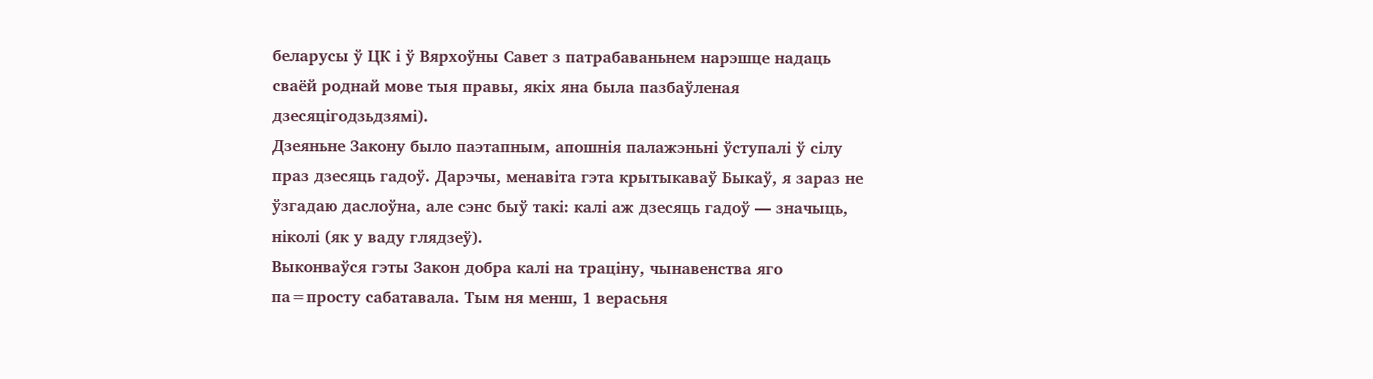беларусы ў ЦК і ў Вярхоўны Савет з патрабаваньнем нарэшце надаць сваёй роднай мове тыя правы, якіх яна была пазбаўленая дзесяцігодзьдзямі).
Дзеяньне Закону было паэтапным, апошнія палажэньні ўступалі ў сілу праз дзесяць гадоў. Дарэчы, менавіта гэта крытыкаваў Быкаў, я зараз не ўзгадаю даслоўна, але сэнс быў такі: калі аж дзесяць гадоў — значыць, ніколі (як у ваду глядзеў).
Выконваўся гэты Закон добра калі на траціну, чынавенства яго па=просту сабатавала. Тым ня менш, 1 верасьня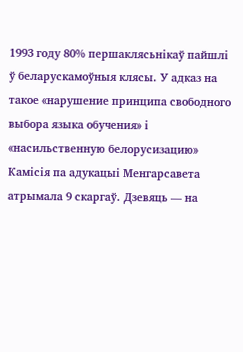1993 году 80% першаклясьнікаў пайшлі ў беларускамоўныя клясы. У адказ на такое «нарушение принципа свободного выбора языка обучения» і «насильственную белорусизацию» Камісія па адукацыі Менгарсавета атрымала 9 скаргаў. Дзевяць — на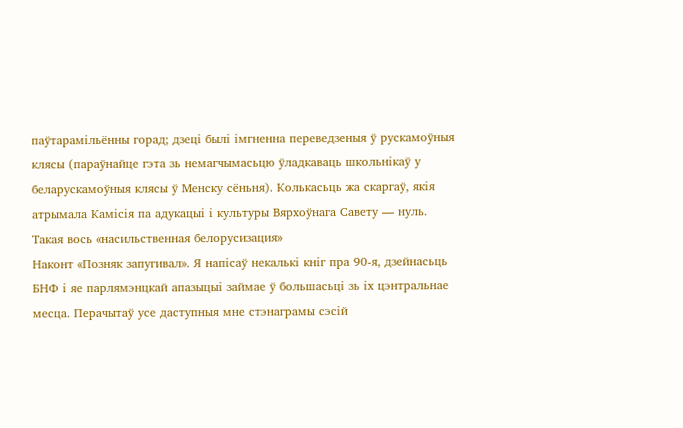паўтарамільённы горад; дзеці былі імгненна переведзеныя ў рускамоўныя клясы (параўнайце гэта зь немагчымасьцю ўладкаваць школьнікаў у беларускамоўныя клясы ў Менску сёньня). Колькасьць жа скаргаў, якія атрымала Камісія па адукацыі і культуры Вярхоўнага Савету — нуль.
Такая вось «насильственная белорусизация»
Наконт «Позняк запугивал». Я напісаў некалькі кніг пра 90-я, дзейнасьць БНФ і яе парлямэнцкай апазыцыі займае ў большасьці зь іх цэнтральнае месца. Перачытаў усе даступныя мне стэнаграмы сэсій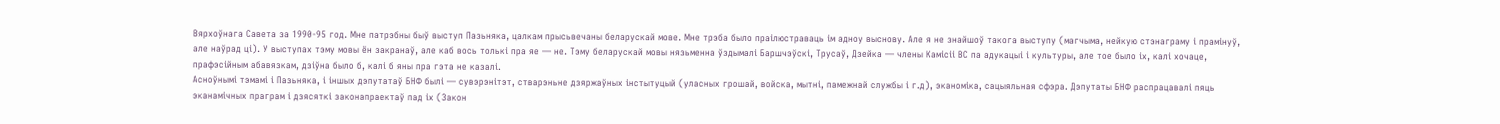Вярхоўнага Савета за 1990-95 год. Мне патрэбны быў выступ Пазьняка, цалкам прысьвечаны беларускай мове. Мне трэба было праілюстраваць ім адноу выснову. Але я не знайшоў такога выступу (магчыма, нейкую стэнаграму і прамінуў, але наўрад ці). У выступах тэму мовы ён закранаў, але каб вось толькі пра яе — не. Тэму беларускай мовы нязьменна ўздымалі Баршчэўскі, Трусаў, Дзейка — члены Камісіі ВС па адукацыі і культуры, але тое было іх, калі хочаце, прафэсійным абавязкам, дзіўна было б, калі б яны пра гэта не казалі.
Асноўнымі тэмамі і Пазьняка, і іншых дэпутатаў БНФ былі — сувэрэнітэт, стварэньне дзяржаўных інстытуцый (уласных грошай, войска, мытні, памежнай службы і г.д), эканоміка, сацыяльная сфэра. Дэпутаты БНФ распрацавалі пяць эканамічных праграм і дзясяткі законапраектаў пад іх (Закон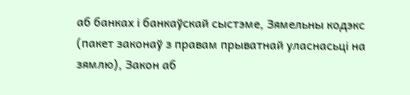аб банках і банкаўскай сыстэме, Зямельны кодэкс (пакет законаў з правам прыватнай уласнасьці на зямлю), Закон аб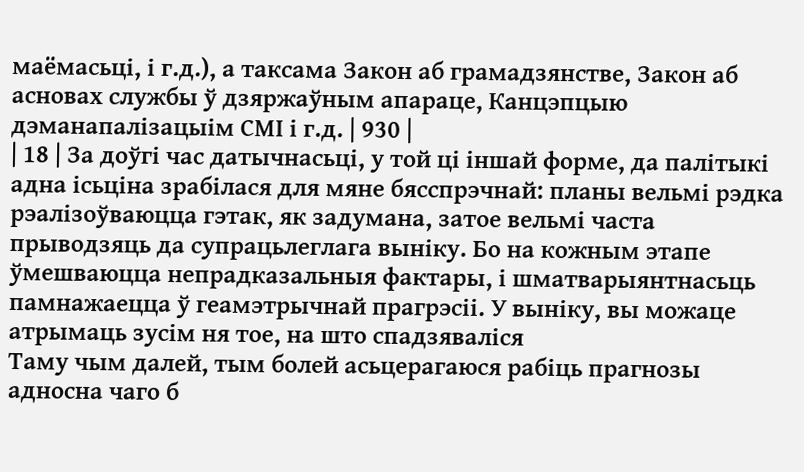маёмасьці, і г.д.), а таксама Закон аб грамадзянстве, Закон аб асновах службы ў дзяржаўным апараце, Канцэпцыю дэманапалізацыім СМІ і г.д. | 930 |
| 18 | За доўгі час датычнасьці, у той ці іншай форме, да палітыкі адна ісьціна зрабілася для мяне бясспрэчнай: планы вельмі рэдка рэалізоўваюцца гэтак, як задумана, затое вельмі часта прыводзяць да супрацьлеглага выніку. Бо на кожным этапе ўмешваюцца непрадказальныя фактары, і шматварыянтнасьць памнажаецца ў геамэтрычнай прагрэсіі. У выніку, вы можаце атрымаць зусім ня тое, на што спадзяваліся
Таму чым далей, тым болей асьцерагаюся рабіць прагнозы адносна чаго б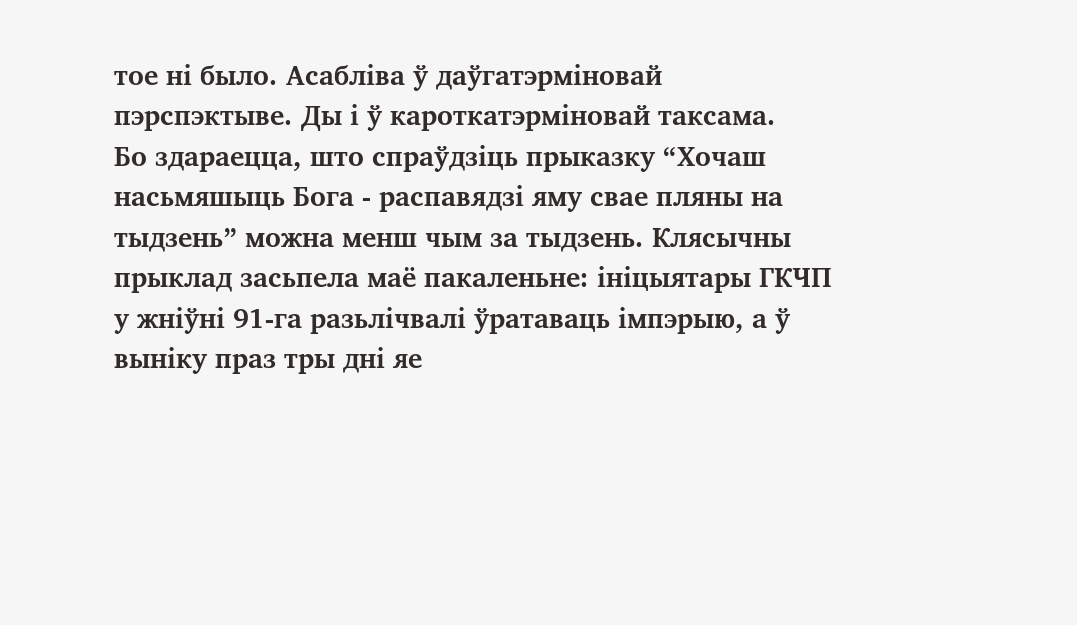тое ні было. Асабліва ў даўгатэрміновай пэрспэктыве. Ды і ў кароткатэрміновай таксама.
Бо здараецца, што спраўдзіць прыказку “Хочаш насьмяшыць Бога - распавядзі яму свае пляны на тыдзень” можна менш чым за тыдзень. Клясычны прыклад засьпела маё пакаленьне: ініцыятары ГКЧП у жніўні 91-га разьлічвалі ўратаваць імпэрыю, а ў выніку праз тры дні яе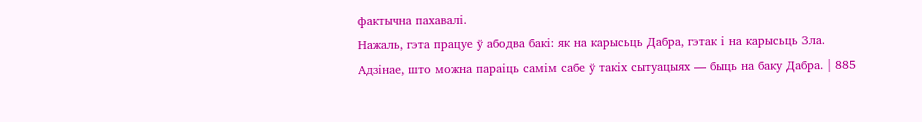фактычна пахавалі.
Нажаль, гэта працуе ў абодва бакі: як на карысьць Дабра, гэтак і на карысьць Зла. Адзінае, што можна параіць самім сабе ў такіх сытуацыях — быць на баку Дабра. | 885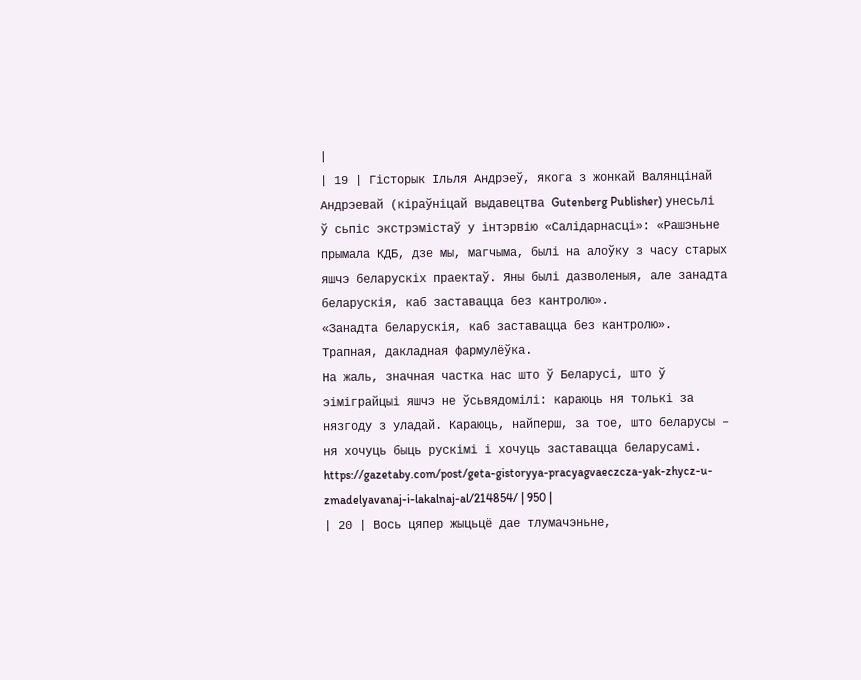|
| 19 | Гісторык Ільля Андрэеў, якога з жонкай Валянцінай Андрэевай (кіраўніцай выдавецтва Gutenberg Publisher) унесьлі ў сьпіс экстрэмістаў у інтэрвію «Салідарнасці»: «Рашэньне прымала КДБ, дзе мы, магчыма, былі на алоўку з часу старых яшчэ беларускіх праектаў. Яны былі дазволеныя, але занадта беларускія, каб заставацца без кантролю».
«Занадта беларускія, каб заставацца без кантролю». Трапная, дакладная фармулёўка.
На жаль, значная частка нас што ў Беларусі, што ў эіміграйцыі яшчэ не ўсьвядомілі: караюць ня толькі за нязгоду з уладай. Караюць, найперш, за тое, што беларусы – ня хочуць быць рускімі і хочуць заставацца беларусамі. https://gazetaby.com/post/geta-gistoryya-pracyagvaeczcza-yak-zhycz-u-zmadelyavanaj-i-lakalnaj-al/214854/ | 950 |
| 20 | Вось цяпер жыцьцё дае тлумачэньне,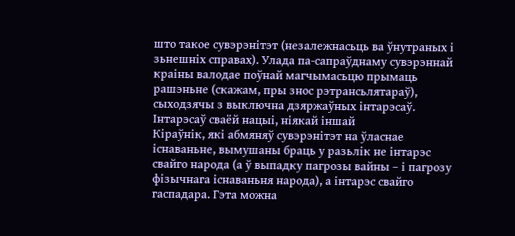што такое сувэрэнітэт (незалежнасьць ва ўнутраных і зьнешніх справах). Улада па-сапраўднаму сувэрэннай краіны валодае поўнай магчымасьцю прымаць рашэньне (скажам, пры знос рэтрансьлятараў), сыходзячы з выключна дзяржаўных інтарэсаў. Інтарэсаў сваёй нацыі, ніякай іншай
Кіраўнік, які абмяняў сувэрэнітэт на ўласнае існаваньне, вымушаны браць у разьлік не інтарэс свайго народа (а ў выпадку пагрозы вайны – і пагрозу фізычнага існаваньня народа), а інтарэс свайго гаспадара. Гэта можна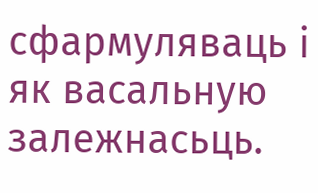сфармуляваць і як васальную залежнасьць.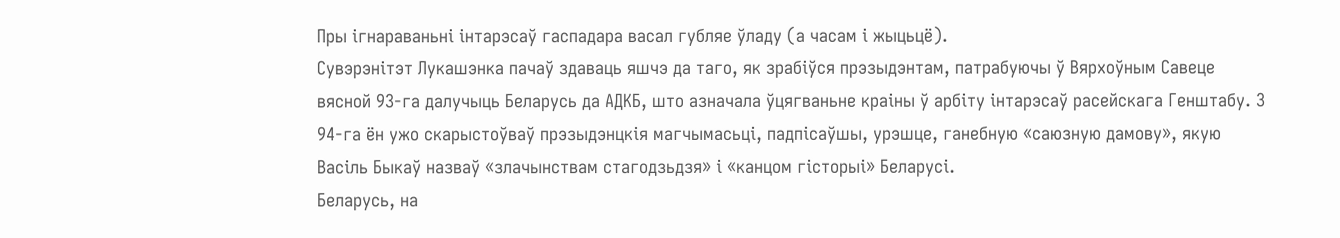Пры ігнараваньні інтарэсаў гаспадара васал губляе ўладу (а часам і жыцьцё).
Сувэрэнітэт Лукашэнка пачаў здаваць яшчэ да таго, як зрабіўся прэзыдэнтам, патрабуючы ў Вярхоўным Савеце вясной 93-га далучыць Беларусь да АДКБ, што азначала ўцягваньне краіны ў арбіту інтарэсаў расейскага Генштабу. З 94-га ён ужо скарыстоўваў прэзыдэнцкія магчымасьці, падпісаўшы, урэшце, ганебную «саюзную дамову», якую Васіль Быкаў назваў «злачынствам стагодзьдзя» і «канцом гісторыі» Беларусі.
Беларусь, на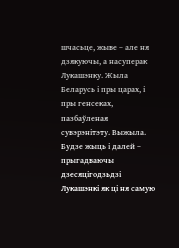шчасьце, жыве – але ня дзякуючы, а насуперак Лукашэнку. Жыла Беларусь і пры царах, і пры генсеках, пазбаўленая сувэрэнітэту. Выжыла.
Будзе жыць і далей – прыгадваючы дзесяцігодзьдзі Лукашэнкі як ці ня самую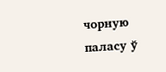чорную паласу ў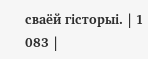сваёй гісторыі. | 1 083 |